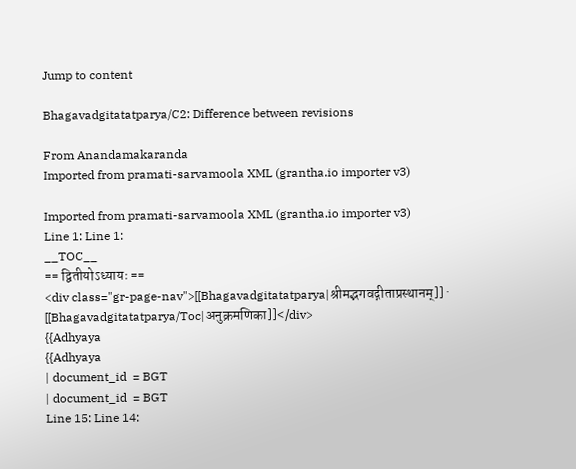Jump to content

Bhagavadgitatatparya/C2: Difference between revisions

From Anandamakaranda
Imported from pramati-sarvamoola XML (grantha.io importer v3)

Imported from pramati-sarvamoola XML (grantha.io importer v3)
Line 1: Line 1:
__TOC__
== द्वितीयोऽध्यायः ==
<div class="gr-page-nav">[[Bhagavadgitatatparya|श्रीमद्भगवद्गीताप्रस्थानम्]] · [[Bhagavadgitatatparya/Toc|अनुक्रमणिका]]</div>
{{Adhyaya
{{Adhyaya
| document_id  = BGT
| document_id  = BGT
Line 15: Line 14: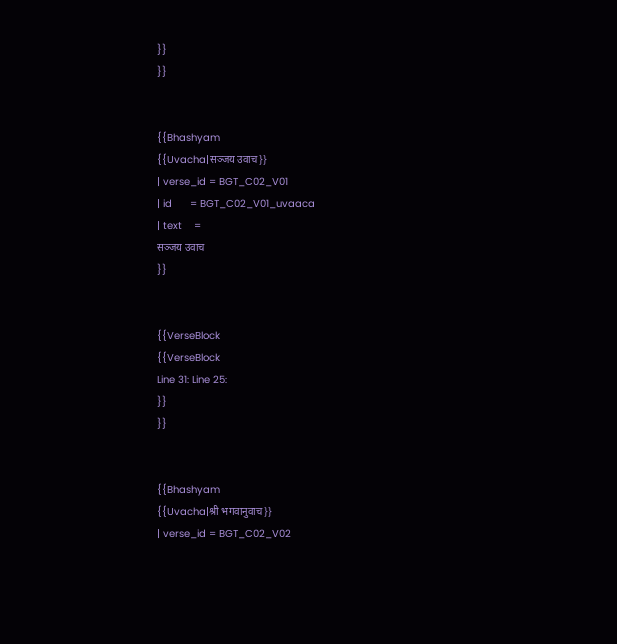}}
}}


{{Bhashyam
{{Uvacha|सञ्जय उवाच}}
| verse_id = BGT_C02_V01
| id      = BGT_C02_V01_uvaaca
| text    =
सञ्जय उवाच
}}


{{VerseBlock
{{VerseBlock
Line 31: Line 25:
}}
}}


{{Bhashyam
{{Uvacha|श्री भगवानुवाच}}
| verse_id = BGT_C02_V02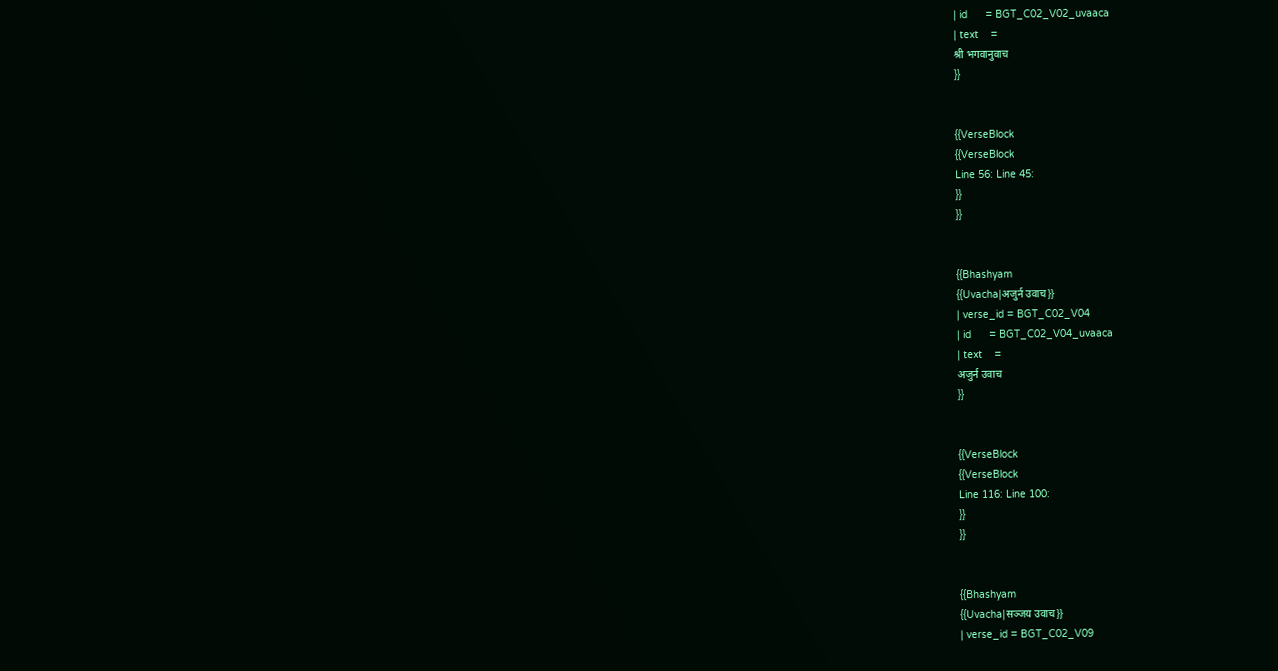| id      = BGT_C02_V02_uvaaca
| text    =
श्री भगवानुवाच
}}


{{VerseBlock
{{VerseBlock
Line 56: Line 45:
}}
}}


{{Bhashyam
{{Uvacha|अजुर्न उवाच}}
| verse_id = BGT_C02_V04
| id      = BGT_C02_V04_uvaaca
| text    =
अजुर्न उवाच
}}


{{VerseBlock
{{VerseBlock
Line 116: Line 100:
}}
}}


{{Bhashyam
{{Uvacha|सञ्जय उवाच}}
| verse_id = BGT_C02_V09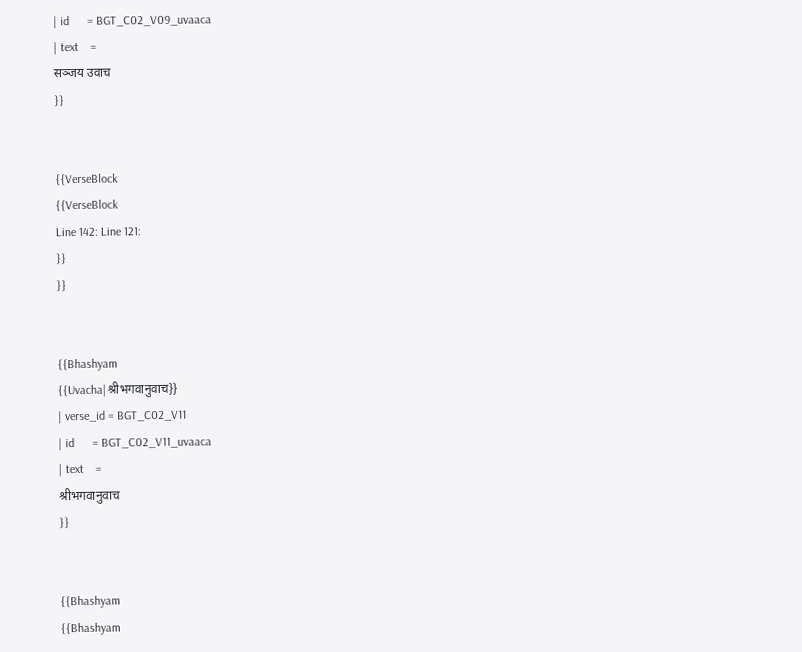| id      = BGT_C02_V09_uvaaca
| text    =
सञ्जय उवाच
}}


{{VerseBlock
{{VerseBlock
Line 142: Line 121:
}}
}}


{{Bhashyam
{{Uvacha|श्रीभगवानुवाच}}
| verse_id = BGT_C02_V11
| id      = BGT_C02_V11_uvaaca
| text    =
श्रीभगवानुवाच
}}


{{Bhashyam
{{Bhashyam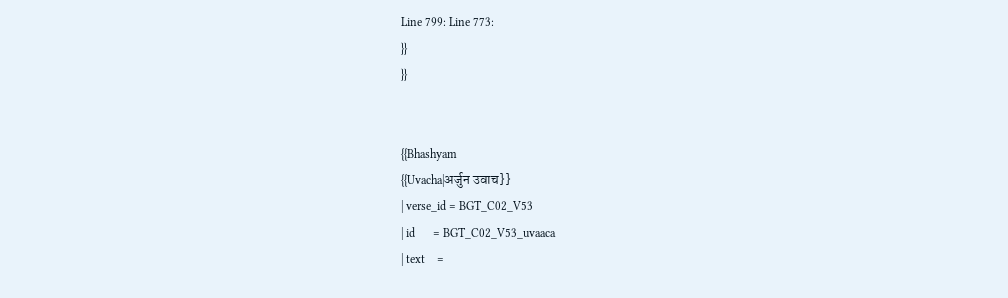Line 799: Line 773:
}}
}}


{{Bhashyam
{{Uvacha|अर्जुन उवाच}}
| verse_id = BGT_C02_V53
| id      = BGT_C02_V53_uvaaca
| text    =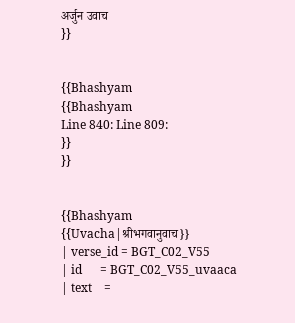अर्जुन उवाच
}}


{{Bhashyam
{{Bhashyam
Line 840: Line 809:
}}
}}


{{Bhashyam
{{Uvacha|श्रीभगवानुवाच}}
| verse_id = BGT_C02_V55
| id      = BGT_C02_V55_uvaaca
| text    =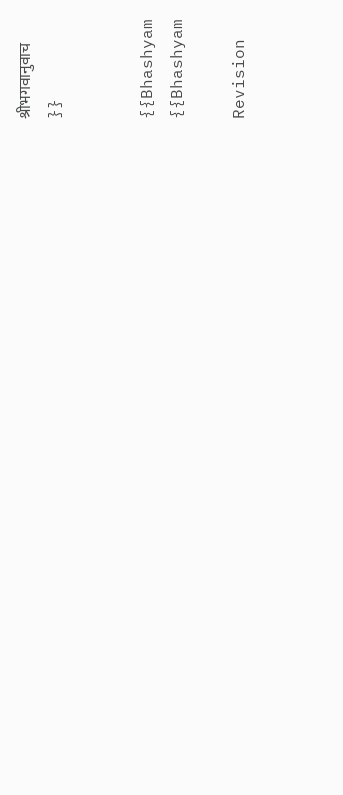श्रीभगवानुवाच
}}


{{Bhashyam
{{Bhashyam

Revision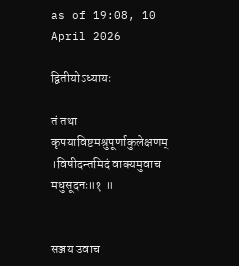as of 19:08, 10 April 2026

द्वितीयोऽध्यायः

तं तथा कृपयाविष्टमश्रुपूर्णाकुलेक्षणम् ।विषीदन्तमिदं वाक्यमुवाच मधुसूदनः॥१ ॥


सञ्जय उवाच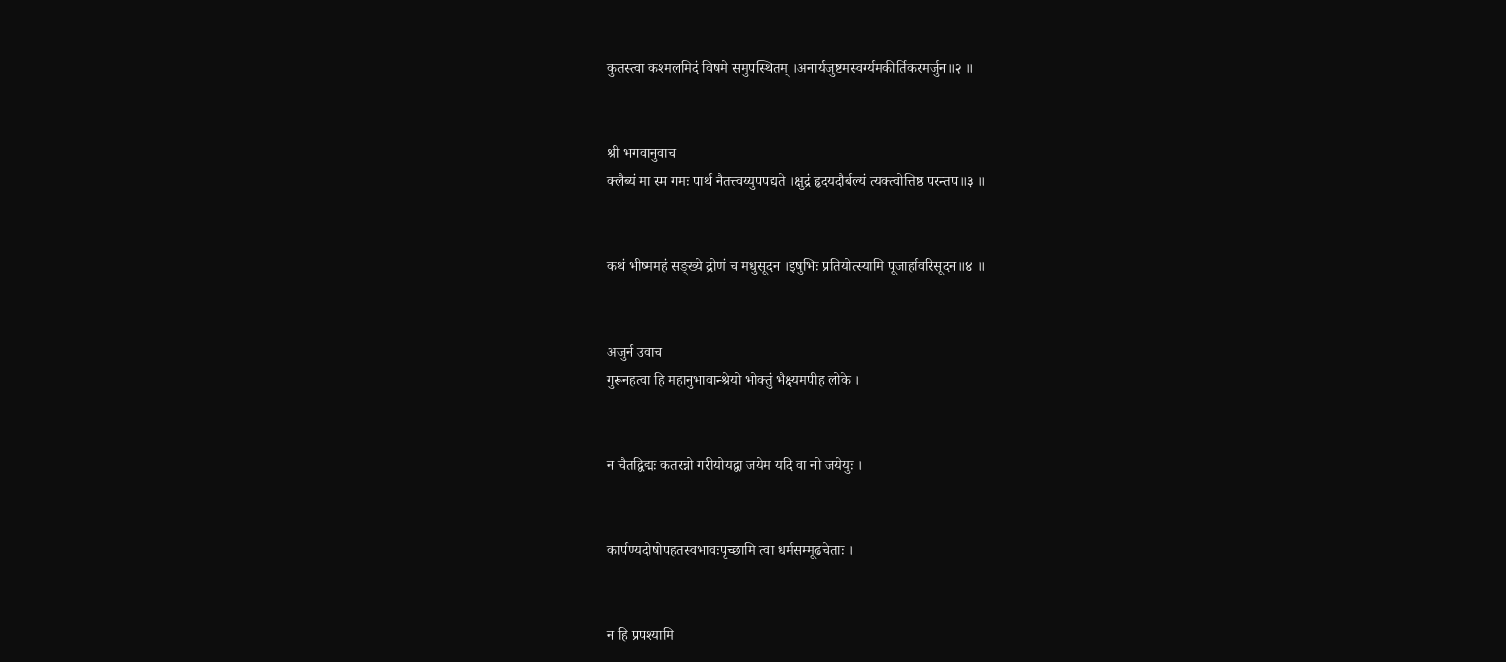कुतस्त्वा कश्मलमिदं विषमे समुपस्थितम् ।अनार्यजुष्टमस्वर्ग्यमकीर्तिकरमर्जुन॥२ ॥


श्री भगवानुवाच
क्लैब्यं मा स्म गमः पार्थ नैतत्त्वय्युपपद्यते ।क्षुद्रं हृदयदौर्बल्यं त्यक्त्वोत्तिष्ठ परन्तप॥३ ॥


कथं भीष्ममहं सङ्ख्ये द्रोणं च मधुसूदन ।इषुभिः प्रतियोत्स्यामि पूजार्हावरिसूदन॥४ ॥


अजुर्न उवाच
गुरूनहत्वा हि महानुभावान्श्रेयो भोक्तुं भैक्ष्यमपीह लोके ।


न चैतद्विद्मः कतरन्नो गरीयोयद्वा जयेम यदि वा नो जयेयुः ।


कार्पण्यदोषोपहतस्वभावःपृच्छामि त्वा धर्मसम्मूढचेताः ।


न हि प्रपश्यामि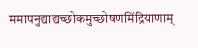ममापनुद्याद्यच्छोकमुच्छोषणमिंद्रियाणाम्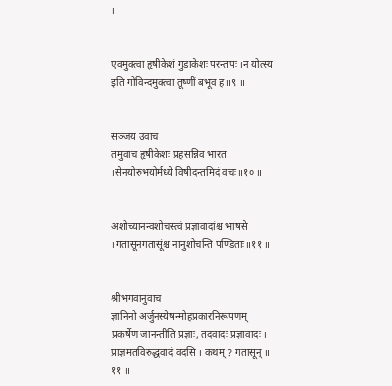।


एवमुक्त्वा हृषीकेशं गुडाकेशः परन्तपः ।न योत्स्य इति गोविन्दमुक्त्वा तूष्णीं बभूव ह॥९ ॥


सञ्जय उवाच
तमुवाच हृषीकेशः प्रहसन्निव भारत ।सेनयोरुभयोर्मध्ये विषीदन्तमिदं वचः॥१० ॥


अशोच्यानन्वशोचस्त्वं प्रज्ञावादांश्च भाषसे ।गतासूनगतासूंश्च नानुशोचन्ति पण्डिताः॥११ ॥


श्रीभगवानुवाच
ज्ञानिनो अर्जुनस्येषन्मोहप्रकारनिरूपणम्
प्रकर्षेण जानन्तीति प्रज्ञाः, तदवादः प्रज्ञावादः । प्राज्ञमतविरुद्धवादं वदसि । कथम् ? गतासून् ॥ ११ ॥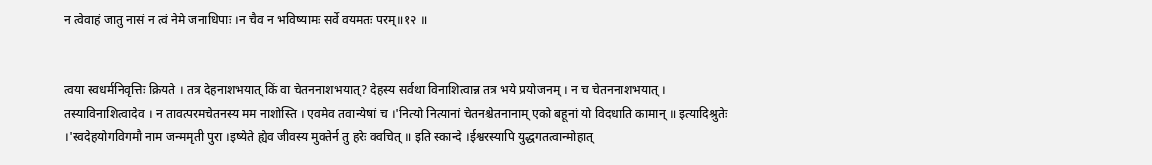न त्वेवाहं जातु नासं न त्वं नेमे जनाधिपाः ।न चैव न भविष्यामः सर्वे वयमतः परम्॥१२ ॥


त्वया स्वधर्मनिवृत्तिः क्रियते । तत्र देहनाशभयात् किं वा चेतननाशभयात्? देहस्य सर्वथा विनाशित्वान्न तत्र भये प्रयोजनम् । न च चेतननाशभयात् । तस्याविनाशित्वादेव । न तावत्परमचेतनस्य मम नाशोस्ति । एवमेव तवान्येषां च ।'नित्यो नित्यानां चेतनश्चेतनानाम् एको बहूनां यो विदधाति कामान् ॥ इत्यादिश्रुतेः ।'स्वदेहयोगविगमौ नाम जन्ममृती पुरा ।इष्येते ह्येव जीवस्य मुक्तेर्न तु हरेः क्वचित् ॥ इति स्कान्दे ।ईश्वरस्यापि युद्धगतत्वान्मोहात्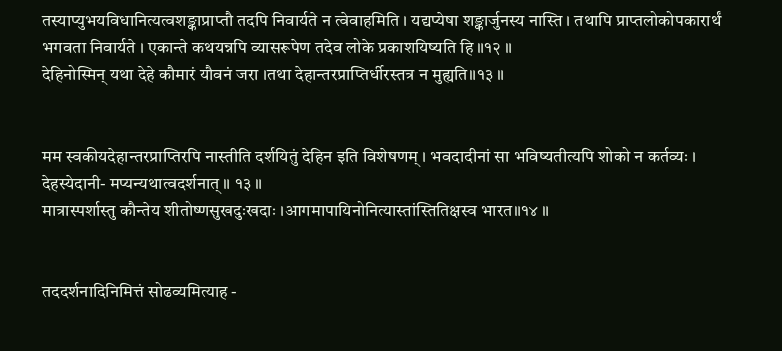तस्याप्युभयविधानित्यत्वशङ्काप्राप्तौ तदपि निवार्यते न त्वेवाहमिति । यद्यप्येषा शङ्कार्जुनस्य नास्ति । तथापि प्राप्तलोकोपकारार्थं भगवता निवार्यते । एकान्ते कथयन्नपि व्यासरूपेण तदेव लोके प्रकाशयिष्यति हि ॥१२ ॥
देहिनोस्मिन् यथा देहे कौमारं यौवनं जरा ।तथा देहान्तरप्राप्तिर्धीरस्तत्र न मुह्यति॥१३ ॥


मम स्वकीयदेहान्तरप्राप्तिरपि नास्तीति दर्शयितुं देहिन इति विशेषणम् । भवदादीनां सा भविष्यतीत्यपि शोको न कर्तव्यः । देहस्येदानी- मप्यन्यथात्वदर्शनात् ॥ १३ ॥
मात्रास्पर्शास्तु कौन्तेय शीतोष्णसुखदुःखदाः ।आगमापायिनोनित्यास्तांस्तितिक्षस्व भारत॥१४ ॥


तददर्शनादिनिमित्तं सोढव्यमित्याह -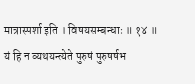मात्रास्पर्शा इति । विषयसम्बन्धाः ॥ १४ ॥
यं हि न व्यथयन्त्येते पुरुषं पुरुषर्षभ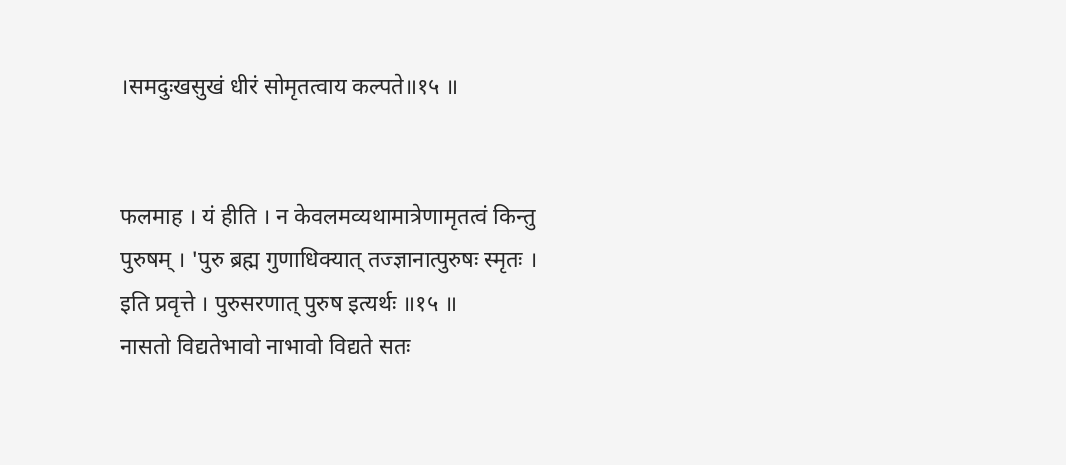।समदुःखसुखं धीरं सोमृतत्वाय कल्पते॥१५ ॥


फलमाह । यं हीति । न केवलमव्यथामात्रेणामृतत्वं किन्तु पुरुषम् । 'पुरु ब्रह्म गुणाधिक्यात् तज्ज्ञानात्पुरुषः स्मृतः । इति प्रवृत्ते । पुरुसरणात् पुरुष इत्यर्थः ॥१५ ॥
नासतो विद्यतेभावो नाभावो विद्यते सतः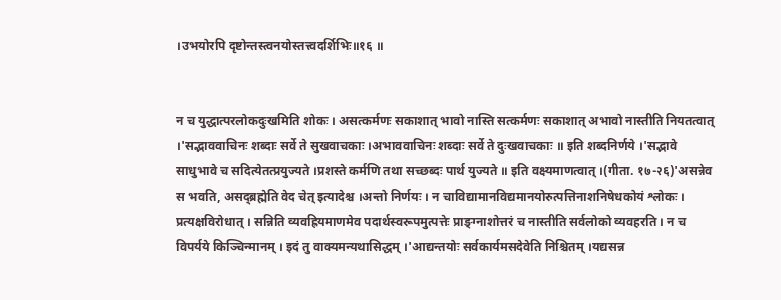।उभयोरपि दृष्टोन्तस्त्वनयोस्तत्त्वदर्शिभिः॥१६ ॥


न च युद्धात्परलोकदुःखमिति शोकः । असत्कर्मणः सकाशात् भावो नास्ति सत्कर्मणः सकाशात् अभावो नास्तीति नियतत्वात् ।'सद्भाववाचिनः शब्दाः सर्वे ते सुखवाचकाः ।अभाववाचिनः शब्दाः सर्वे ते दुःखवाचकाः ॥ इति शब्दनिर्णये ।'सद्भावे साधुभावे च सदित्येतत्प्रयुज्यते ।प्रशस्ते कर्मणि तथा सच्छब्दः पार्थ युज्यते ॥ इति वक्ष्यमाणत्वात् ।(गीता. १७-२६)'असन्नेव स भवति, असद्ब्रह्मेति वेद चेत् इत्यादेश्च ।अन्तो निर्णयः । न चाविद्यामानविद्यमानयोरुत्पत्तिनाशनिषेधकोयं श्लोकः । प्रत्यक्षविरोधात् । सन्निति व्यवह्रियमाणमेव पदार्थस्वरूपमुत्पत्तेः प्राङ्ग्नाशोत्तरं च नास्तीति सर्वलोको व्यवहरति । न च विपर्यये किञ्चिन्मानम् । इदं तु वाक्यमन्यथासिद्धम् ।'आद्यन्तयोः सर्वकार्यमसदेवेति निश्चितम् ।यद्यसन्न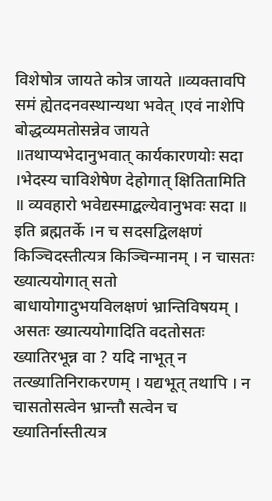विशेषोत्र जायते कोत्र जायते ॥व्यक्तावपि समं ह्येतदनवस्थान्यथा भवेत् ।एवं नाशेपि बोद्धव्यमतोसन्नेव जायते ॥तथाप्यभेदानुभवात् कार्यकारणयोः सदा ।भेदस्य चाविशेषेण देहोगात् क्षितितामिति ॥ व्यवहारो भवेद्यस्माद्बल्येवानुभवः सदा ॥ इति ब्रह्मतर्के ।न च सदसद्विलक्षणं किञ्चिदस्तीत्यत्र किञ्चिन्मानम् । न चासतः ख्यात्ययोगात् सतो बाधायोगादुभयविलक्षणं भ्रान्तिविषयम् । असतः ख्यात्ययोगादिति वदतोसतः ख्यातिरभून्न वा ? यदि नाभूत् न तत्ख्यातिनिराकरणम् । यद्यभूत् तथापि । न चासतोसत्वेन भ्रान्तौ सत्वेन च ख्यातिर्नास्तीत्यत्र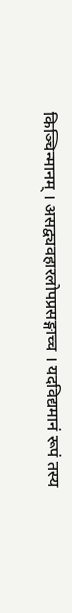किञ्चिन्मानम् । असद्व्यवहारलोपप्रसङ्गाच्च । यदविद्यमानं रूपं तस्य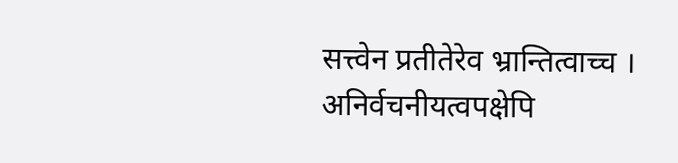सत्त्वेन प्रतीतेरेव भ्रान्तित्वाच्च । अनिर्वचनीयत्वपक्षेपि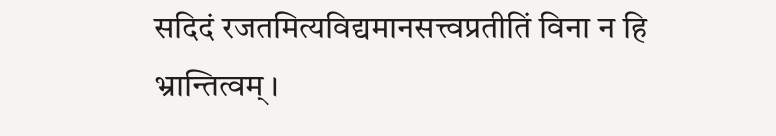सदिदं रजतमित्यविद्यमानसत्त्वप्रतीतिं विना न हि भ्रान्तित्वम् ।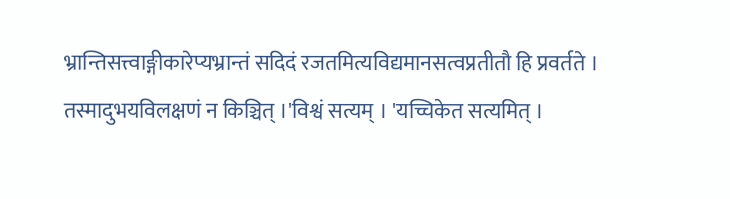भ्रान्तिसत्त्वाङ्गीकारेप्यभ्रान्तं सदिदं रजतमित्यविद्यमानसत्वप्रतीतौ हि प्रवर्तते । तस्मादुभयविलक्षणं न किञ्चित् ।'विश्वं सत्यम् । 'यच्चिकेत सत्यमित् ।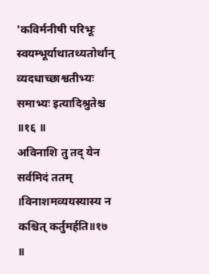'कविर्मनीषी परिभूः स्वयम्भूर्याथातथ्यतोर्थान् व्यदधाच्छाश्वतीभ्यः समाभ्यः इत्यादिश्रुतेश्च ॥१६ ॥
अविनाशि तु तद् येन सर्वमिदं ततम् ।विनाशमव्ययस्यास्य न कश्चित् कर्तुमर्हति॥१७ ॥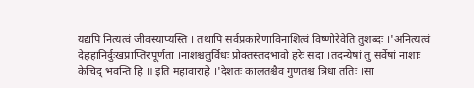यद्यपि नित्यत्वं जीवस्याप्यस्ति । तथापि सर्वप्रकारेणाविनाशित्वं विष्णोरेवेति तुशब्दः ।'अनित्यत्वं देहहानिर्दुःखप्राप्तिरपूर्णता ।नाशश्चतुर्विधः प्रोक्तस्तदभावो हरेः सदा ।तदन्येषां तु सर्वेषां नाशाः केचिद् भवन्ति हि ॥ इति महावाराहे ।'देशतः कालतश्चैव गुणतश्च त्रिधा ततिः ।सा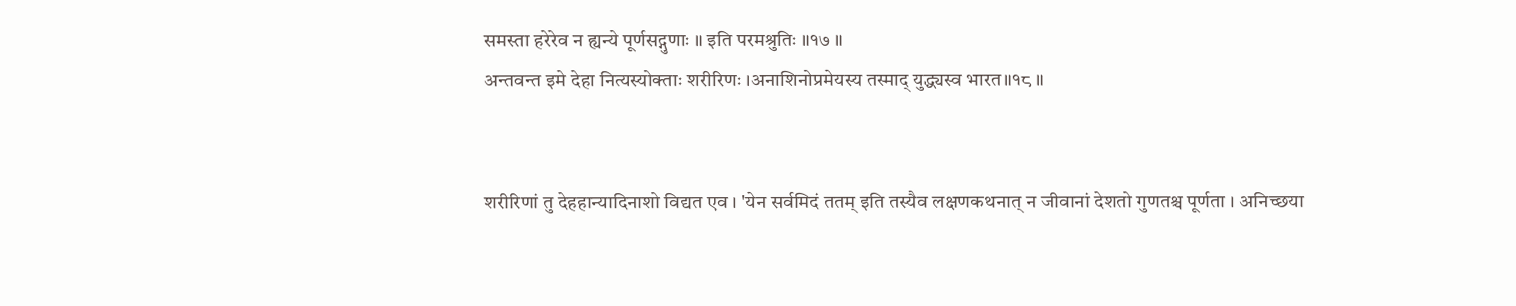समस्ता हरेरेव न ह्यन्ये पूर्णसद्गुणाः ॥ इति परमश्रुतिः ॥१७ ॥
अन्तवन्त इमे देहा नित्यस्योक्ताः शरीरिणः ।अनाशिनोप्रमेयस्य तस्माद् युद्ध्यस्व भारत॥१८ ॥


शरीरिणां तु देहहान्यादिनाशो विद्यत एव । 'येन सर्वमिदं ततम् इति तस्यैव लक्षणकथनात् न जीवानां देशतो गुणतश्च पूर्णता । अनिच्छया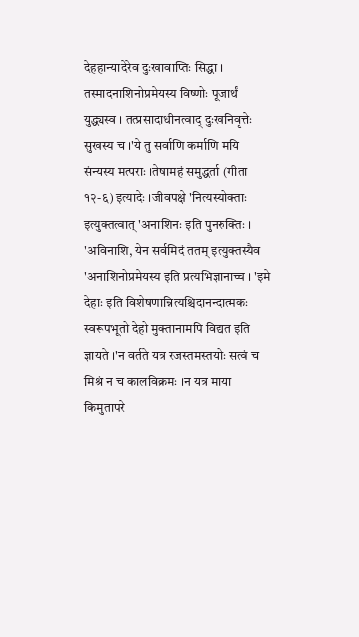देहहान्यादेरेव दुःखावाप्तिः सिद्धा । तस्मादनाशिनोप्रमेयस्य विष्णोः पूजार्थं युद्ध्यस्व । तत्प्रसादाधीनत्वाद् दुःखनिवृत्तेः सुखस्य च ।'ये तु सर्वाणि कर्माणि मयि संन्यस्य मत्पराः ।तेषामहं समुद्धर्ता (गीता १२-६) इत्यादेः ।जीवपक्षे 'नित्यस्योक्ताः इत्युक्तत्वात् 'अनाशिनः इति पुनरुक्तिः । 'अविनाशि, येन सर्वमिदं ततम् इत्युक्तस्यैव 'अनाशिनोप्रमेयस्य इति प्रत्यभिज्ञानाच्च । 'इमे देहाः इति विशेषणान्नित्यश्चिदानन्दात्मकः स्वरूपभूतो देहो मुक्तानामपि विद्यत इति ज्ञायते ।'न वर्तते यत्र रजस्तमस्तयोः सत्वं च मिश्रं न च कालविक्रमः ।न यत्र माया किमुतापरे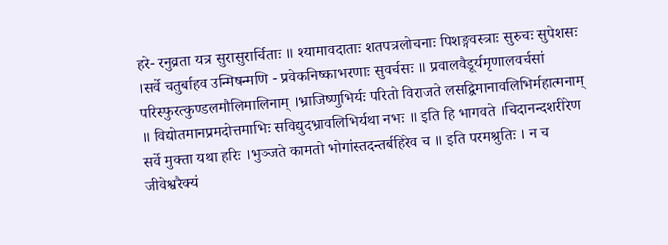हरे- रनुव्रता यत्र सुरासुरार्चिताः ॥ श्यामावदाताः शतपत्रलोचनाः पिशङ्गवस्त्राः सुरुचः सुपेशसः ।सर्वे चतुर्बाहव उन्मिषन्मणि - प्रवेकनिष्काभरणाः सुवर्चसः ॥ प्रवालवैडूर्यमृणालवर्चसां परिस्फुरत्कुण्डलमौलिमालिनाम् ।भ्राजिष्णुभिर्यः परितो विराजते लसद्विमानावलिभिर्महात्मनाम् ॥ विद्योतमानप्रमदोत्तमाभिः सविद्युदभ्रावलिभिर्यथा नभः ॥ इति हि भागवते ।चिदानन्दशरीरेण सर्वे मुक्ता यथा हरिः ।भुञ्जते कामतो भोगांस्तदन्तर्बहिरेव च ॥ इति परमश्रुतिः । न च जीवेश्वरैक्यं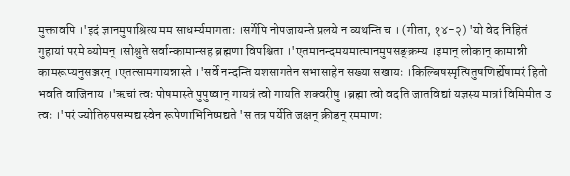मुक्तावपि ।'इदं ज्ञानमुपाश्रित्य मम साधर्म्यमागताः ।सर्गेपि नोपजायन्ते प्रलये न व्यथन्ति च । (गीता, १४-२) 'यो वेद निहितं गुहायां परमे व्योमन् ।सोश्नुते सर्वान्कामान्सह ब्रह्मणा विपश्चिता ।'एतमानन्दमयमात्मानमुपसङ्क्रम्य ।इमान् लोकान् कामान्नी कामरूप्यनुसञ्जरन् ।एतत्सामगायन्नास्ते ।'सर्वे नन्दन्ति यशसागतेन सभासाहेन सख्या सखायः ।किल्बिषस्पृत्पितुषणिर्ह्येषामरं हितो भवति वाजिनाय ।'ऋचां त्वः पोषमास्ते पुपुष्वान् गायत्रं त्वो गायति शक्वरीषु ।ब्रह्मा त्वो वदति जातविद्यां यज्ञस्य मात्रां विमिमीत उ त्वः ।'परं ज्योतिरुपसम्पद्य स्वेन रूपेणाभिनिष्पद्यते 'स तत्र पर्येति जक्षन् क्रीडन् रममाणः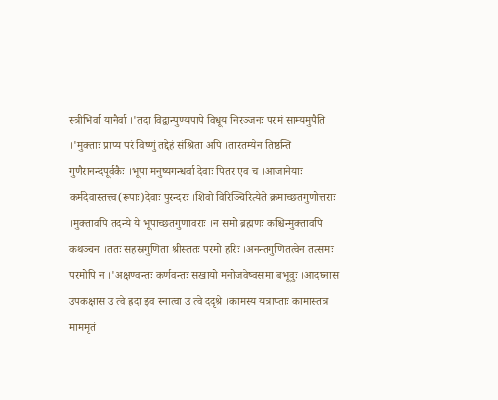स्त्रीभिर्वा यानैर्वा ।'तदा विद्वान्पुण्यपापे विधूय निरञ्जनः परमं साम्यमुपैति ।'मुक्ताः प्राप्य परं विष्णुं तद्देहं संश्रिता अपि ।तारतम्येन तिष्ठन्ति गुणैरानन्दपूर्वकैः ।भूपा मनुष्यगन्धर्वा देवाः पितर एव च ।आजानेयाः कर्मदेवास्तत्त्व(रूपाः)देवाः पुरन्दरः ।शिवो विरिञ्चिरित्येते क्रमाच्छतगुणोत्तराः ।मुक्तावपि तदन्ये ये भूपाच्छतगुणावराः ।न समो ब्रह्मणः कश्चिन्मुक्तावपि कथञ्चन ।ततः सहस्रगुणिता श्रीस्ततः परमो हरिः ।अनन्तगुणितत्वेन तत्समः परमोपि न ।'अक्षण्वन्तः कर्णवन्तः सखायो मनोजवेष्वसमा बभूवुः ।आदघ्नास उपकक्षास उ त्वे ह्रदा इव स्नात्वा उ त्वे ददृश्रे ।कामस्य यत्राप्ताः कामास्तत्र माममृतं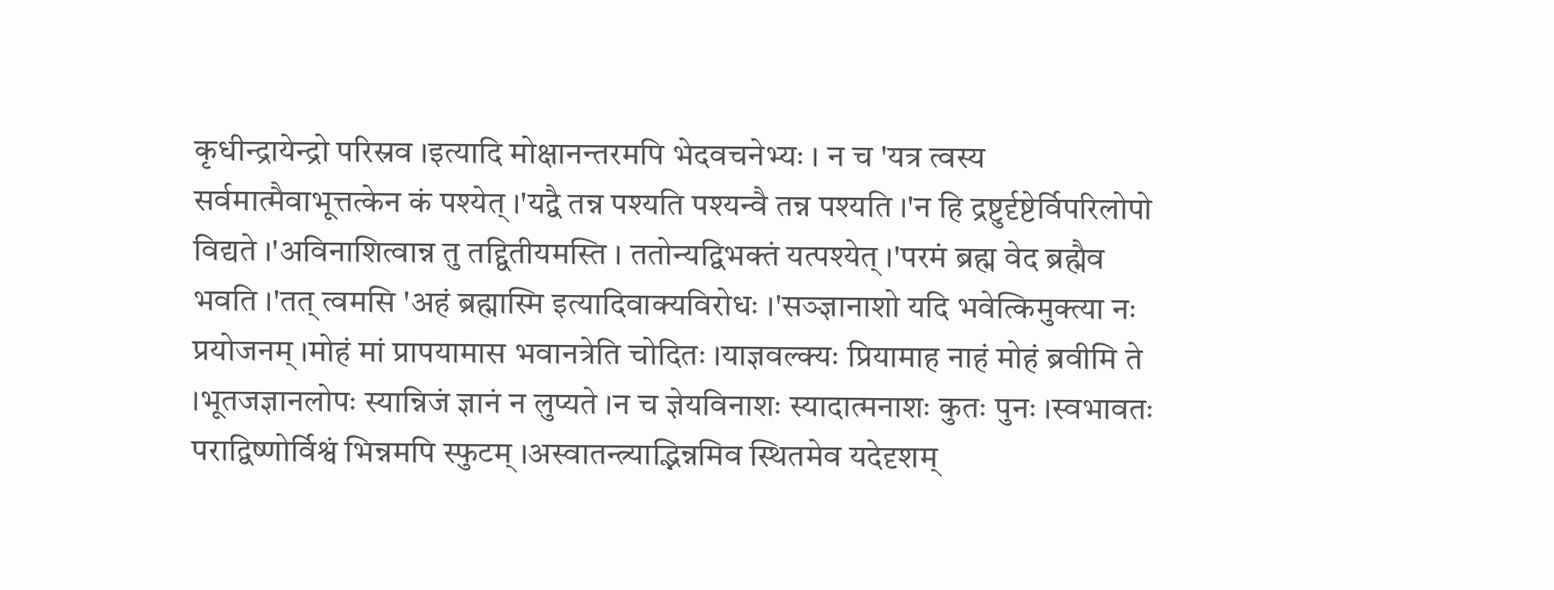कृधीन्द्रायेन्द्रो परिस्रव ।इत्यादि मोक्षानन्तरमपि भेदवचनेभ्यः । न च 'यत्र त्वस्य सर्वमात्मैवाभूत्तत्केन कं पश्येत् ।'यद्वै तन्न पश्यति पश्यन्वै तन्न पश्यति ।'न हि द्रष्टुर्दृष्टेर्विपरिलोपो विद्यते ।'अविनाशित्वान्न तु तद्द्वितीयमस्ति । ततोन्यद्विभक्तं यत्पश्येत् ।'परमं ब्रह्म वेद ब्रह्मैव भवति ।'तत् त्वमसि 'अहं ब्रह्मास्मि इत्यादिवाक्यविरोधः ।'सञ्ज्ञानाशो यदि भवेत्किमुक्त्या नः प्रयोजनम् ।मोहं मां प्रापयामास भवानत्रेति चोदितः ।याज्ञवल्क्यः प्रियामाह नाहं मोहं ब्रवीमि ते ।भूतजज्ञानलोपः स्यान्निजं ज्ञानं न लुप्यते ।न च ज्ञेयविनाशः स्यादात्मनाशः कुतः पुनः ।स्वभावतः पराद्विष्णोर्विश्वं भिन्नमपि स्फुटम् ।अस्वातन्त्र्याद्भिन्नमिव स्थितमेव यदेदृशम्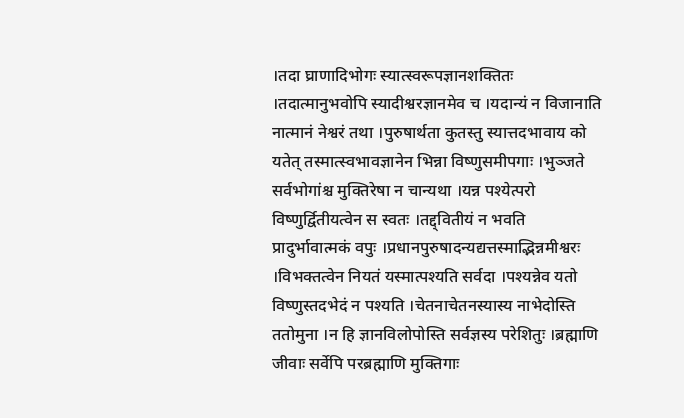।तदा घ्राणादिभोगः स्यात्स्वरूपज्ञानशक्तितः ।तदात्मानुभवोपि स्यादीश्वरज्ञानमेव च ।यदान्यं न विजानाति नात्मानं नेश्वरं तथा ।पुरुषार्थता कुतस्तु स्यात्तदभावाय को यतेत् तस्मात्स्वभावज्ञानेन भिन्ना विष्णुसमीपगाः ।भुञ्जते सर्वभोगांश्च मुक्तिरेषा न चान्यथा ।यन्न पश्येत्परो विष्णुर्द्वितीयत्वेन स स्वतः ।तद्द्वितीयं न भवति प्रादुर्भावात्मकं वपुः ।प्रधानपुरुषादन्यद्यत्तस्माद्भिन्नमीश्वरः ।विभक्तत्वेन नियतं यस्मात्पश्यति सर्वदा ।पश्यन्नेव यतो विष्णुस्तदभेदं न पश्यति ।चेतनाचेतनस्यास्य नाभेदोस्ति ततोमुना ।न हि ज्ञानविलोपोस्ति सर्वज्ञस्य परेशितुः ।ब्रह्माणि जीवाः सर्वेपि परब्रह्माणि मुक्तिगाः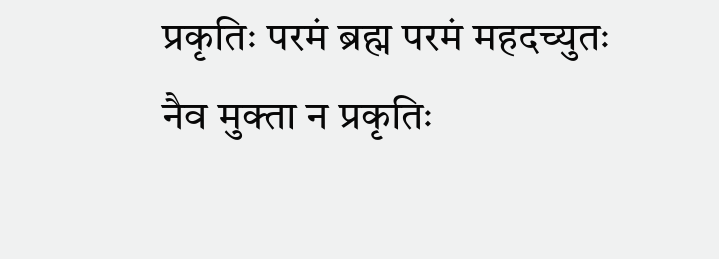प्रकृतिः परमं ब्रह्म परमं महदच्युतः नैव मुक्ता न प्रकृतिः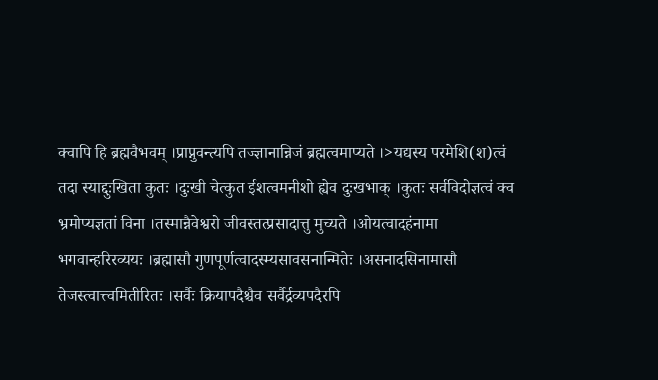क्वापि हि ब्रह्मवैभवम् ।प्राप्नुवन्त्यपि तज्ज्ञानान्निजं ब्रह्मत्वमाप्यते ।>यद्यस्य परमेशि(श)त्वं तदा स्याद्दुःखिता कुतः ।दुःखी चेत्कुत ईशत्वमनीशो ह्येव दुःखभाक् ।कुतः सर्वविदोज्ञत्वं क्व भ्रमोप्यज्ञतां विना ।तस्मान्नैवेश्वरो जीवस्तत्प्रसादात्तु मुच्यते ।ओयत्वादहंनामा भगवान्हरिरव्ययः ।ब्रह्मासौ गुणपूर्णत्वादस्म्यसावसनान्मितेः ।असनादसिनामासौ तेजस्त्वात्त्वमितीरितः ।सर्वैः क्रियापदैश्चैव सर्वैर्द्रव्यपदैरपि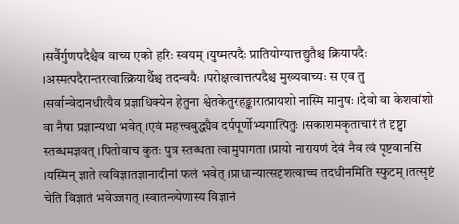।सर्वैर्गुणपदैश्चैव वाच्य एको हरिः स्वयम् ।युष्मत्पदैः प्रातियोग्यात्तद्युतैश्च क्रियापदैः ।अस्मत्पदैरान्तरत्वात्क्रियार्थैश्च तदन्वयैः ।परोक्षत्वात्तत्पदैश्च मुख्यवाच्यः स एव तु ।सर्वान्वेदानधीत्यैव प्रज्ञाधिक्येन हेतुना श्वेतकेतुरहङ्कारात्प्रायशो नास्मि मानुषः ।देवो वा केशवांशो वा नैषा प्रज्ञान्यथा भवेत् ।एवं महत्त्वबुद्ध्यैव दर्पपूर्णोभ्यगात्पितुः ।सकाशमकृताचारं तं दृष्ट्वा स्तब्धमज्ञवत् ।पितोवाच कुतः पुत्र स्तब्धता त्वामुपागता ।प्रायो नारायणं देवं नैव त्वं पृष्टवानसि ।यस्मिन् ज्ञाते त्वविज्ञातज्ञानादीनां फलं भवेत् ।प्राधान्यात्सदृशत्वाच्च तदधीनमिति स्फुटम् ।तत्सृष्टं चेति विज्ञातं भवेज्जगत् ।स्वातन्त्र्येणास्य विज्ञानं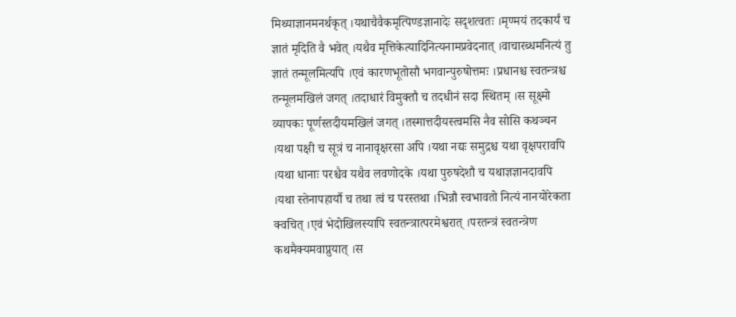मिथ्याज्ञानमनर्थकृत् ।यथाचैवैकमृत्पिण्डज्ञानादेः सदृशत्वतः ।मृण्मयं तदकार्यं च ज्ञातं मृदिति वै भवेत् ।यथैव मृत्तिकेत्यादिनित्यनामप्रवेदनात् ।वाचारब्धमनित्यं तु ज्ञातं तन्मूलमित्यपि ।एवं कारणभूतोसौ भगवान्पुरुषोत्तमः ।प्रधानश्च स्वतन्त्रश्च तन्मूलमखिलं जगत् ।तदाधारं विमुक्तौ च तदधीनं सदा स्थितम् ।स सूक्ष्मो व्यापकः पूर्णस्तदीयमखिलं जगत् ।तस्मात्तदीयस्त्वमसि नैव सोसि कथञ्चन ।यथा पक्षी च सूत्रं च नानावृक्षरसा अपि ।यथा नद्यः समुद्रश्च यथा वृक्षपरावपि ।यथा धानाः परश्चैव यथैव लवणोदके ।यथा पुरुषदेशौ च यथाज्ञज्ञानदावपि ।यथा स्तेनापहार्यौ च तथा त्वं च परस्तथा ।भिन्नौ स्वभावतो नित्यं नानयोरेकता क्वचित् ।एवं भेदोखिलस्यापि स्वतन्त्रात्परमेश्वरात् ।परतन्त्रं स्वतन्त्रेण कथमैक्यमवाप्नुयात् ।स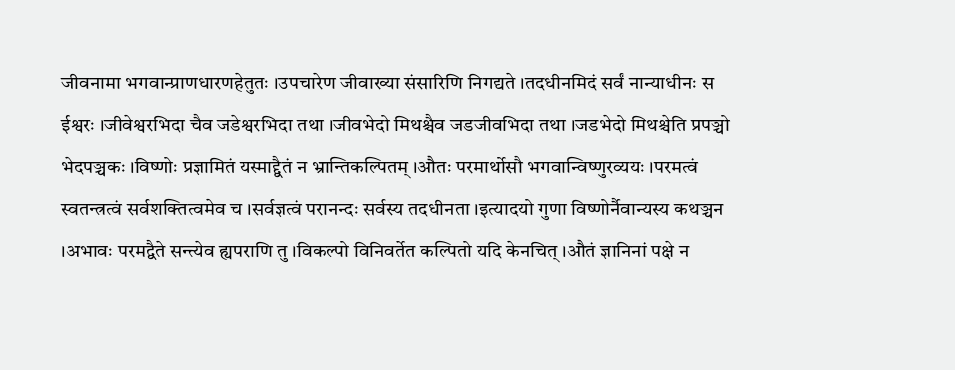जीवनामा भगवान्प्राणधारणहेतुतः ।उपचारेण जीवाख्या संसारिणि निगद्यते ।तदधीनमिदं सर्वं नान्याधीनः स ईश्वरः ।जीवेश्वरभिदा चैव जडेश्वरभिदा तथा ।जीवभेदो मिथश्चैव जडजीवभिदा तथा ।जडभेदो मिथश्चेति प्रपञ्चो भेदपञ्चकः ।विष्णोः प्रज्ञामितं यस्माद्द्वैतं न भ्रान्तिकल्पितम् ।औतः परमार्थोसौ भगवान्विष्णुरव्ययः ।परमत्वं स्वतन्त्रत्वं सर्वशक्तित्वमेव च ।सर्वज्ञत्वं परानन्दः सर्वस्य तदधीनता ।इत्यादयो गुणा विष्णोर्नैवान्यस्य कथञ्चन ।अभावः परमद्वैते सन्त्येव ह्यपराणि तु ।विकल्पो विनिवर्तेत कल्पितो यदि केनचित् ।औतं ज्ञानिनां पक्षे न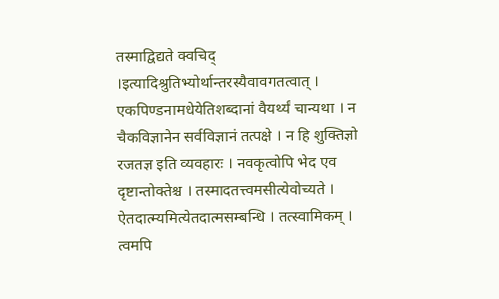तस्माद्विद्यते क्वचिद् ।इत्यादिश्रुतिभ्योर्थान्तरस्यैवावगतत्वात् । एकपिण्डनामधेयेतिशब्दानां वैयर्थ्यं चान्यथा । न चैकविज्ञानेन सर्वविज्ञानं तत्पक्षे । न हि शुक्तिज्ञो रजतज्ञ इति व्यवहारः । नवकृत्वोपि भेद एव दृष्टान्तोक्तेश्च । तस्मादतत्त्वमसीत्येवोच्यते । ऐतदात्म्यमित्येतदात्मसम्बन्धि । तत्स्वामिकम् । त्वमपि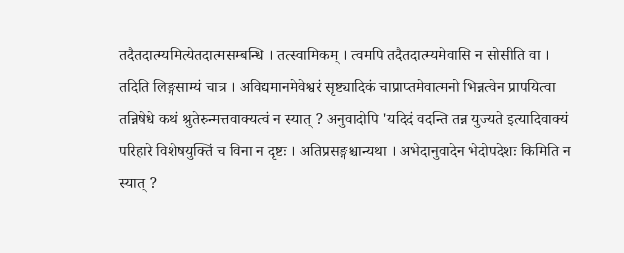तदैतदात्म्यमित्येतदात्मसम्बन्धि । तत्स्वामिकम् । त्वमपि तदैतदात्म्यमेवासि न सोसीति वा । तदिति लिङ्गसाम्यं चात्र । अविद्यमानमेवेश्वरं सृष्ट्यादिकं चाप्राप्तमेवात्मनो भिन्नत्वेन प्रापयित्वा तन्निषेधे कथं श्रुतेरुन्मत्तवाक्यत्वं न स्यात् ? अनुवादोपि 'यदिदं वदन्ति तन्न युज्यते इत्यादिवाक्यं परिहारे विशेषयुक्तिं च विना न दृष्टः । अतिप्रसङ्गश्चान्यथा । अभेदानुवादेन भेदोपदेशः किमिति न स्यात् ?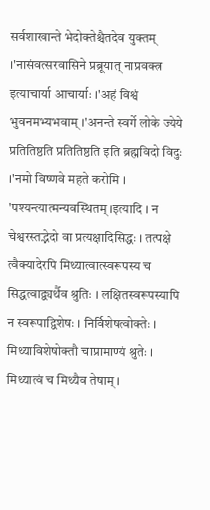सर्वशाखान्ते भेदोक्तेश्चैतदेव युक्तम् ।'नासंवत्सरवासिने प्रब्रूयात् नाप्रवक्त्र इत्याचार्या आचार्याः ।'अहं विश्वं भुवनमभ्यभवाम् ।'अनन्ते स्वर्गे लोके ज्येये प्रतितिष्ठति प्रतितिष्ठति इति ब्रह्मविदो विदुः ।'नमो विष्णवे महते करोमि । 'पश्यन्त्यात्मन्यवस्थितम् ।इत्यादि । न चेश्वरस्तद्भेदो वा प्रत्यक्षादिसिद्धः । तत्पक्षे त्वैक्यादेरपि मिथ्यात्वात्स्वरूपस्य च सिद्धत्वाद्व्यर्थैव श्रुतिः । लक्षितस्वरूपस्यापि न स्वरूपाद्विशेषः । निर्विशेषत्वोक्तेः । मिथ्याविशेषोक्तौ चाप्रामाण्यं श्रुतेः । मिथ्यात्वं च मिथ्यैव तेषाम् ।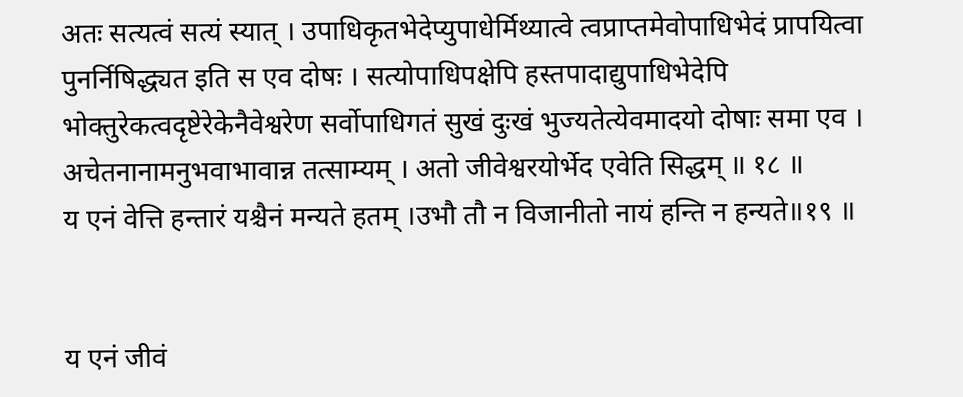अतः सत्यत्वं सत्यं स्यात् । उपाधिकृतभेदेप्युपाधेर्मिथ्यात्वे त्वप्राप्तमेवोपाधिभेदं प्रापयित्वा पुनर्निषिद्ध्यत इति स एव दोषः । सत्योपाधिपक्षेपि हस्तपादाद्युपाधिभेदेपि भोक्तुरेकत्वदृष्टेरेकेनैवेश्वरेण सर्वोपाधिगतं सुखं दुःखं भुज्यतेत्येवमादयो दोषाः समा एव । अचेतनानामनुभवाभावान्न तत्साम्यम् । अतो जीवेश्वरयोर्भेद एवेति सिद्धम् ॥ १८ ॥
य एनं वेत्ति हन्तारं यश्चैनं मन्यते हतम् ।उभौ तौ न विजानीतो नायं हन्ति न हन्यते॥१९ ॥


य एनं जीवं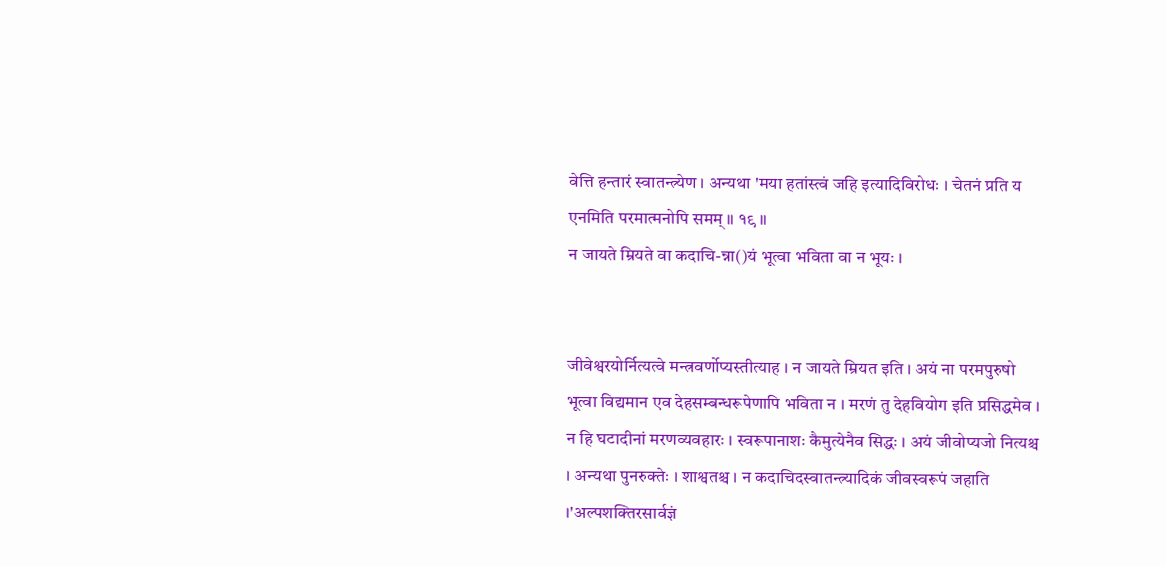वेत्ति हन्तारं स्वातन्त्र्येण । अन्यथा 'मया हतांस्त्वं जहि इत्यादिविरोधः । चेतनं प्रति य एनमिति परमात्मनोपि समम् ॥ १९ ॥
न जायते म्रियते वा कदाचि-न्ना()यं भूत्वा भविता वा न भूयः ।


जीवेश्वरयोर्नित्यत्वे मन्त्रवर्णोप्यस्तीत्याह । न जायते म्रियत इति । अयं ना परमपुरुषो भूत्वा विद्यमान एव देहसम्बन्धरूपेणापि भविता न । मरणं तु देहवियोग इति प्रसिद्धमेव । न हि घटादीनां मरणव्यवहारः । स्वरूपानाशः कैमुत्येनैव सिद्धः । अयं जीवोप्यजो नित्यश्च । अन्यथा पुनरुक्तेः । शाश्वतश्च । न कदाचिदस्वातन्त्र्यादिकं जीवस्वरूपं जहाति ।'अल्पशक्तिरसार्वज्ञं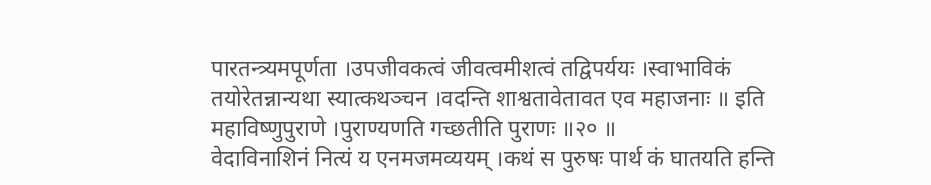पारतन्त्र्यमपूर्णता ।उपजीवकत्वं जीवत्वमीशत्वं तद्विपर्ययः ।स्वाभाविकं तयोरेतन्नान्यथा स्यात्कथञ्चन ।वदन्ति शाश्वतावेतावत एव महाजनाः ॥ इति महाविष्णुपुराणे ।पुराण्यणति गच्छतीति पुराणः ॥२० ॥
वेदाविनाशिनं नित्यं य एनमजमव्ययम् ।कथं स पुरुषः पार्थ कं घातयति हन्ति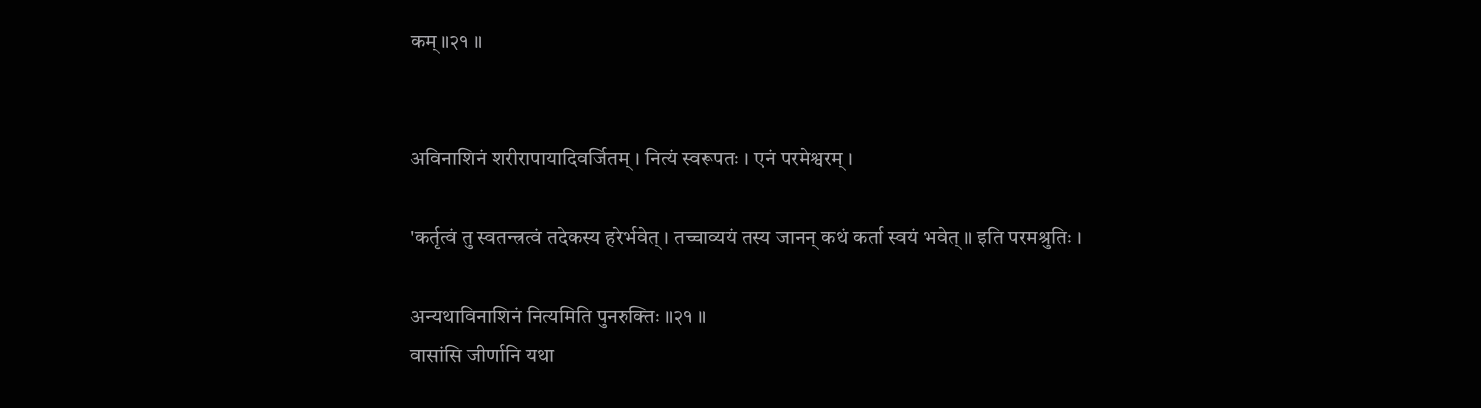कम्॥२१ ॥


अविनाशिनं शरीरापायादिवर्जितम् । नित्यं स्वरूपतः । एनं परमेश्वरम् ।

'कर्तृत्वं तु स्वतन्त्रत्वं तदेकस्य हरेर्भवेत् । तच्चाव्ययं तस्य जानन् कथं कर्ता स्वयं भवेत् ॥ इति परमश्रुतिः ।

अन्यथाविनाशिनं नित्यमिति पुनरुक्तिः ॥२१ ॥
वासांसि जीर्णानि यथा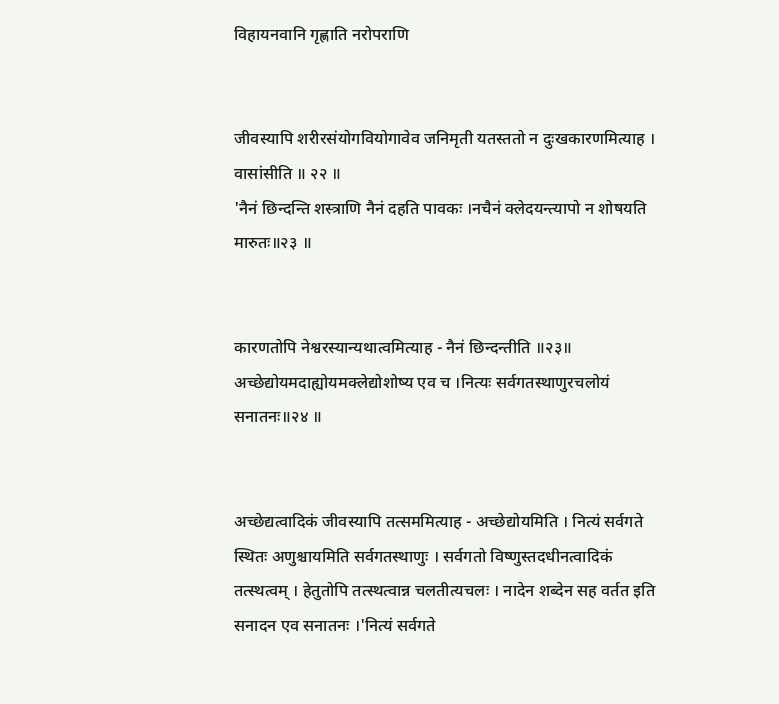विहायनवानि गृह्णाति नरोपराणि


जीवस्यापि शरीरसंयोगवियोगावेव जनिमृती यतस्ततो न दुःखकारणमित्याह । वासांसीति ॥ २२ ॥
'नैनं छिन्दन्ति शस्त्राणि नैनं दहति पावकः ।नचैनं क्लेदयन्त्यापो न शोषयति मारुतः॥२३ ॥


कारणतोपि नेश्वरस्यान्यथात्वमित्याह - नैनं छिन्दन्तीति ॥२३॥
अच्छेद्योयमदाह्योयमक्लेद्योशोष्य एव च ।नित्यः सर्वगतस्थाणुरचलोयं सनातनः॥२४ ॥


अच्छेद्यत्वादिकं जीवस्यापि तत्सममित्याह - अच्छेद्योयमिति । नित्यं सर्वगते स्थितः अणुश्चायमिति सर्वगतस्थाणुः । सर्वगतो विष्णुस्तदधीनत्वादिकं तत्स्थत्वम् । हेतुतोपि तत्स्थत्वान्न चलतीत्यचलः । नादेन शब्देन सह वर्तत इति सनादन एव सनातनः ।'नित्यं सर्वगते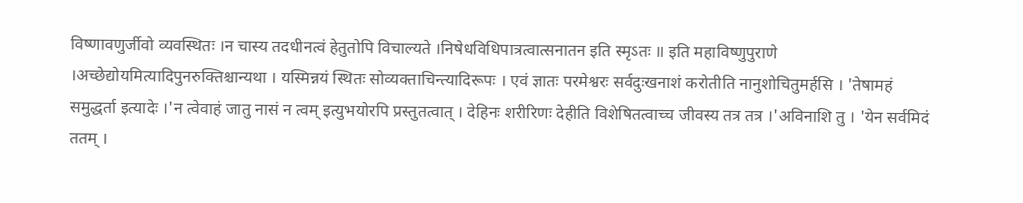विष्णावणुर्जीवो व्यवस्थितः ।न चास्य तदधीनत्वं हेतुतोपि विचाल्यते ।निषेधविधिपात्रत्वात्सनातन इति स्मृऽतः ॥ इति महाविष्णुपुराणे ।अच्छेद्योयमित्यादिपुनरुक्तिश्चान्यथा । यस्मिन्नयं स्थितः सोव्यक्ताचिन्त्यादिरूपः । एवं ज्ञातः परमेश्वरः सर्वदुःखनाशं करोतीति नानुशोचितुमर्हसि । 'तेषामहं समुद्धर्ता इत्यादेः ।'न त्वेवाहं जातु नासं न त्वम् इत्युभयोरपि प्रस्तुतत्वात् । देहिनः शरीरिणः देहीति विशेषितत्वाच्च जीवस्य तत्र तत्र ।'अविनाशि तु । 'येन सर्वमिदं ततम् ।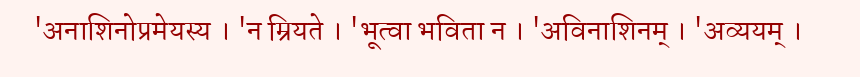'अनाशिनोप्रमेयस्य । 'न म्रियते । 'भूत्वा भविता न । 'अविनाशिनम् । 'अव्ययम् ।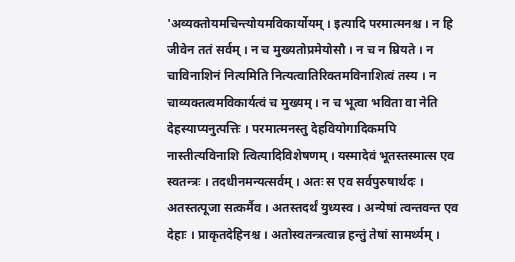'अव्यक्तोयमचिन्त्योयमविकार्योयम् । इत्यादि परमात्मनश्च । न हि जीवेन ततं सर्वम् । न च मुख्यतोप्रमेयोसौ । न च न म्रियते । न चाविनाशिनं नित्यमिति नित्यत्वातिरिक्तमविनाशित्वं तस्य । न चाव्यक्तत्वमविकार्यत्वं च मुख्यम् । न च भूत्वा भविता वा नेति देहस्याप्यनुत्पत्तिः । परमात्मनस्तु देहवियोगादिकमपि नास्तीत्यविनाशि त्वित्यादिविशेषणम् । यस्मादेवं भूतस्तस्मात्स एव स्वतन्त्रः । तदधीनमन्यत्सर्वम् । अतः स एव सर्वपुरुषार्थदः । अतस्तत्पूजा सत्कर्मैव । अतस्तदर्थं युध्यस्व । अन्येषां त्वन्तवन्त एव देहाः । प्राकृतदेहिनश्च । अतोस्वतन्त्रत्वान्न हन्तुं तेषां सामर्थ्यम् ।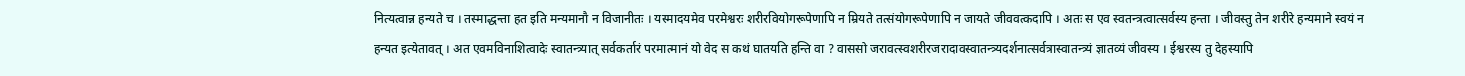नित्यत्वान्न हन्यते च । तस्माद्धन्ता हत इति मन्यमानौ न विजानीतः । यस्मादयमेव परमेश्वरः शरीरवियोगरूपेणापि न म्रियते तत्संयोगरूपेणापि न जायते जीववत्कदापि । अतः स एव स्वतन्त्रत्वात्सर्वस्य हन्ता । जीवस्तु तेन शरीरे हन्यमाने स्वयं न हन्यत इत्येतावत् । अत एवमविनाशित्वादेः स्वातन्त्र्यात् सर्वकर्तारं परमात्मानं यो वेद स कथं घातयति हन्ति वा ? वाससो जरावत्स्वशरीरजरादावस्वातन्त्र्यदर्शनात्सर्वत्रास्वातन्त्र्यं ज्ञातव्यं जीवस्य । ईश्वरस्य तु देहस्यापि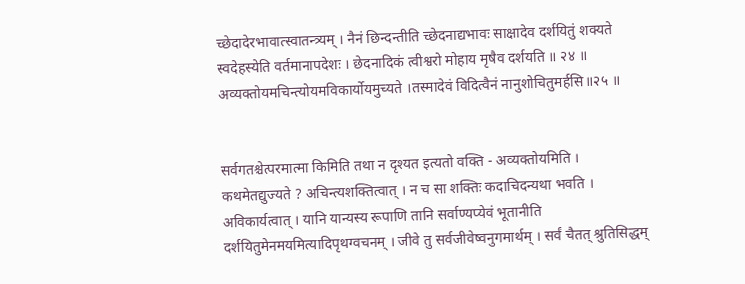च्छेदादेरभावात्स्वातन्त्र्यम् । नैनं छिन्दन्तीति च्छेदनाद्यभावः साक्षादेव दर्शयितुं शक्यते स्वदेहस्येति वर्तमानापदेशः । छेदनादिकं त्वीश्वरो मोहाय मृषैव दर्शयति ॥ २४ ॥
अव्यक्तोयमचिन्त्योयमविकार्योयमुच्यते ।तस्मादेवं विदित्वैनं नानुशोचितुमर्हसि॥२५ ॥


सर्वगतश्चेत्परमात्मा किमिति तथा न दृश्यत इत्यतो वक्ति - अव्यक्तोयमिति । कथमेतद्युज्यते ? अचिन्त्यशक्तित्वात् । न च सा शक्तिः कदाचिदन्यथा भवति । अविकार्यत्वात् । यानि यान्यस्य रूपाणि तानि सर्वाण्यप्येवं भूतानीति दर्शयितुमेनमयमित्यादिपृथग्वचनम् । जीवे तु सर्वजीवेष्वनुगमार्थम् । सर्वं चैतत् श्रुतिसिद्धम्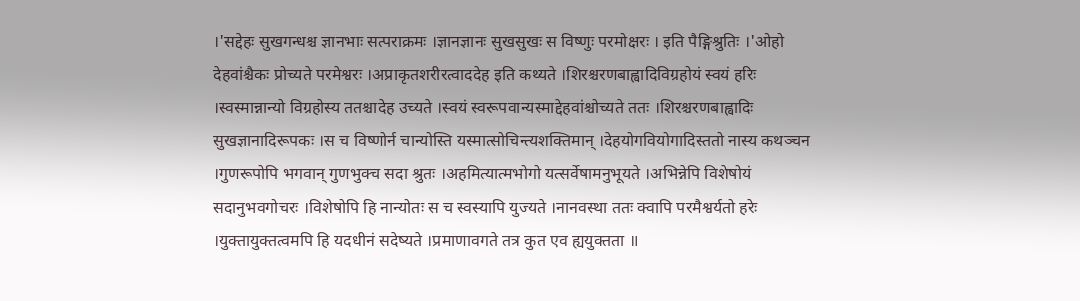।'सद्देहः सुखगन्धश्च ज्ञानभाः सत्पराक्रमः ।ज्ञानज्ञानः सुखसुखः स विष्णुः परमोक्षरः । इति पैङ्गिश्रुतिः ।'ओहो देहवांश्चैकः प्रोच्यते परमेश्वरः ।अप्राकृतशरीरत्वाददेह इति कथ्यते ।शिरश्चरणबाह्वादिविग्रहोयं स्वयं हरिः ।स्वस्मान्नान्यो विग्रहोस्य ततश्चादेह उच्यते ।स्वयं स्वरूपवान्यस्माद्देहवांश्चोच्यते ततः ।शिरश्चरणबाह्वादिः सुखज्ञानादिरूपकः ।स च विष्णोर्न चान्योस्ति यस्मात्सोचिन्त्यशक्तिमान् ।देहयोगवियोगादिस्ततो नास्य कथञ्चन ।गुणरूपोपि भगवान् गुणभुक्च सदा श्रुतः ।अहमित्यात्मभोगो यत्सर्वेषामनुभूयते ।अभिन्नेपि विशेषोयं सदानुभवगोचरः ।विशेषोपि हि नान्योतः स च स्वस्यापि युज्यते ।नानवस्था ततः क्वापि परमैश्वर्यतो हरेः ।युक्तायुक्तत्वमपि हि यदधीनं सदेष्यते ।प्रमाणावगते तत्र कुत एव ह्ययुक्तता ॥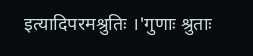इत्यादिपरमश्रुतिः ।'गुणाः श्रुताः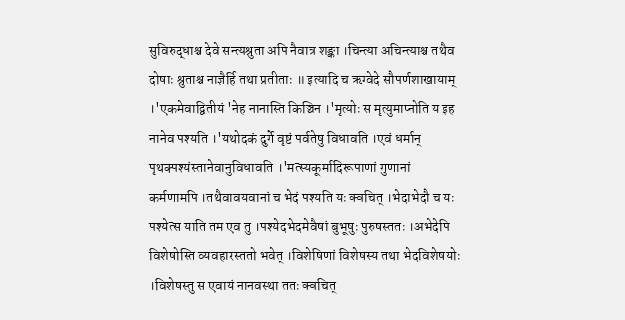सुविरुद्धाश्च देवे सन्त्यश्रुता अपि नैवात्र शङ्का ।चिन्त्या अचिन्त्याश्च तथैव दोषाः श्रुताश्च नाज्ञैर्हि तथा प्रतीताः ॥ इत्यादि च ऋग्वेदे सौपर्णशाखायाम् ।'एकमेवाद्वितीयं 'नेह नानास्ति किञ्चिन ।'मृत्योः स मृत्युमाप्नोति य इह नानेव पश्यति ।'यथोदकं दुर्गे वृष्टं पर्वतेषु विधावति ।एवं धर्मान् पृथक्पश्यंस्तानेवानुविधावति ।'मत्स्यकूर्मादिरूपाणां गुणानां कर्मणामपि ।तथैवावयवानां च भेदं पश्यति यः क्वचित् ।भेदाभेदौ च यः पश्येत्स याति तम एव तु ।पश्येदभेदमेवैषां बुभूषुः पुरुषस्ततः ।अभेदेपि विशेषोस्ति व्यवहारस्ततो भवेत् ।विशेषिणां विशेषस्य तथा भेदविशेषयोः ।विशेषस्तु स एवायं नानवस्था ततः क्वचित्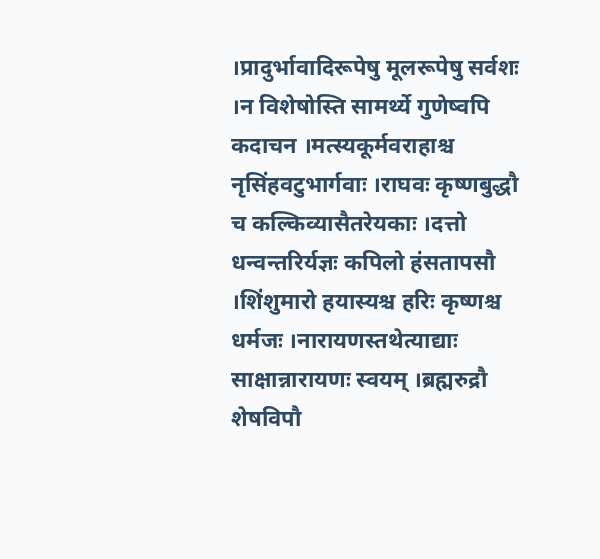।प्रादुर्भावादिरूपेषु मूलरूपेषु सर्वशः ।न विशेषोस्ति सामर्थ्ये गुणेष्वपि कदाचन ।मत्स्यकूर्मवराहाश्च नृसिंहवटुभार्गवाः ।राघवः कृष्णबुद्धौ च कल्किव्यासैतरेयकाः ।दत्तो धन्वन्तरिर्यज्ञः कपिलो हंसतापसौ ।शिंशुमारो हयास्यश्च हरिः कृष्णश्च धर्मजः ।नारायणस्तथेत्याद्याः साक्षान्नारायणः स्वयम् ।ब्रह्मरुद्रौ शेषविपौ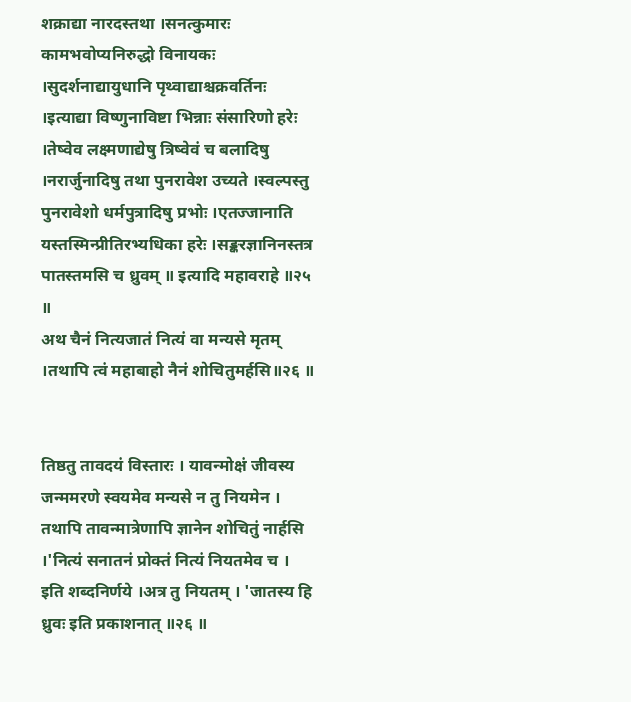शक्राद्या नारदस्तथा ।सनत्कुमारः कामभवोप्यनिरुद्धो विनायकः ।सुदर्शनाद्यायुधानि पृथ्वाद्याश्चक्रवर्तिनः ।इत्याद्या विष्णुनाविष्टा भिन्नाः संसारिणो हरेः ।तेष्वेव लक्ष्मणाद्येषु त्रिष्वेवं च बलादिषु ।नरार्जुनादिषु तथा पुनरावेश उच्यते ।स्वल्पस्तु पुनरावेशो धर्मपुत्रादिषु प्रभोः ।एतज्जानाति यस्तस्मिन्प्रीतिरभ्यधिका हरेः ।सङ्करज्ञानिनस्तत्र पातस्तमसि च ध्रुवम् ॥ इत्यादि महावराहे ॥२५ ॥
अथ चैनं नित्यजातं नित्यं वा मन्यसे मृतम् ।तथापि त्वं महाबाहो नैनं शोचितुमर्हसि॥२६ ॥


तिष्ठतु तावदयं विस्तारः । यावन्मोक्षं जीवस्य जन्ममरणे स्वयमेव मन्यसे न तु नियमेन । तथापि तावन्मात्रेणापि ज्ञानेन शोचितुं नार्हसि ।'नित्यं सनातनं प्रोक्तं नित्यं नियतमेव च । इति शब्दनिर्णये ।अत्र तु नियतम् । 'जातस्य हि ध्रुवः इति प्रकाशनात् ॥२६ ॥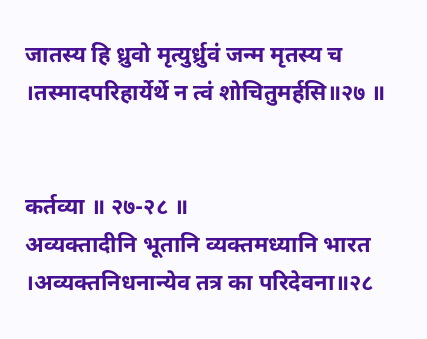जातस्य हि ध्रुवो मृत्युर्ध्रुवं जन्म मृतस्य च ।तस्मादपरिहार्येर्थे न त्वं शोचितुमर्हसि॥२७ ॥


कर्तव्या ॥ २७-२८ ॥
अव्यक्तादीनि भूतानि व्यक्तमध्यानि भारत ।अव्यक्तनिधनान्येव तत्र का परिदेवना॥२८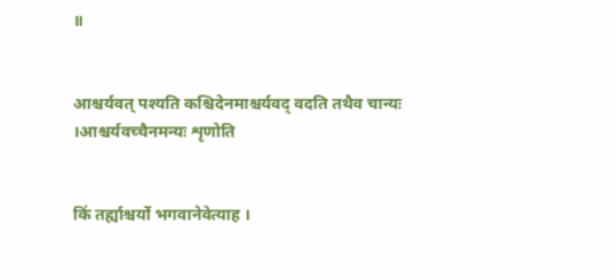॥


आश्चर्यवत् पश्यति कश्चिदेनमाश्चर्यवद् वदति तथैव चान्यः ।आश्चर्यवच्चैनमन्यः शृणोति


किं तर्ह्याश्चर्यो भगवानेवेत्याह ।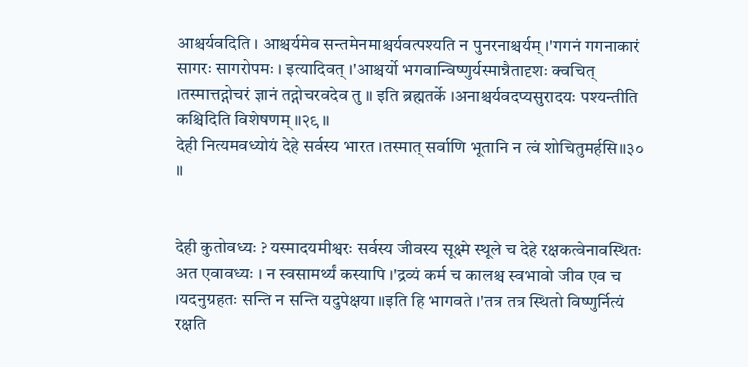आश्चर्यवदिति । आश्चर्यमेव सन्तमेनमाश्चर्यवत्पश्यति न पुनरनाश्चर्यम् ।'गगनं गगनाकारं सागरः सागरोपमः । इत्यादिवत् ।'आश्चर्यो भगवान्विष्णुर्यस्मान्नैतादृशः क्वचित् ।तस्मात्तद्गोचरं ज्ञानं तद्गोचरवदेव तु ॥ इति ब्रह्मतर्के ।अनाश्चर्यवदप्यसुरादयः पश्यन्तीति कश्चिदिति विशेषणम् ॥२९ ॥
देही नित्यमवध्योयं देहे सर्वस्य भारत ।तस्मात् सर्वाणि भूतानि न त्वं शोचितुमर्हसि॥३० ॥


देही कुतोवध्यः ? यस्मादयमीश्वरः सर्वस्य जीवस्य सूक्ष्मे स्थूले च देहे रक्षकत्वेनावस्थितः अत एवावध्यः । न स्वसामर्थ्यं कस्यापि ।'द्रव्यं कर्म च कालश्च स्वभावो जीव एव च ।यदनुग्रहतः सन्ति न सन्ति यदुपेक्षया ॥इति हि भागवते ।'तत्र तत्र स्थितो विष्णुर्नित्यं रक्षति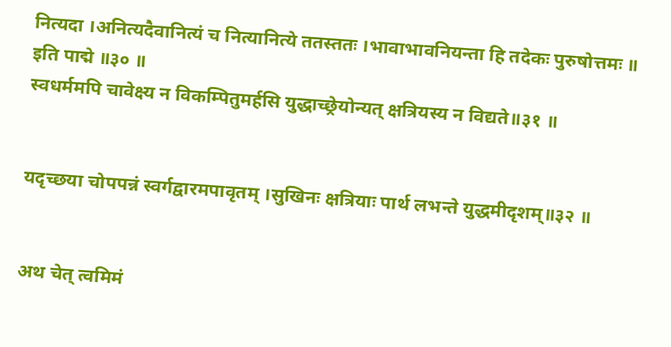नित्यदा ।अनित्यदैवानित्यं च नित्यानित्ये ततस्ततः ।भावाभावनियन्ता हि तदेकः पुरुषोत्तमः ॥ इति पाद्मे ॥३० ॥
स्वधर्ममपि चावेक्ष्य न विकम्पितुमर्हसि युद्धाच्छ्रेयोन्यत् क्षत्रियस्य न विद्यते॥३१ ॥


यदृच्छया चोपपन्नं स्वर्गद्वारमपावृतम् ।सुखिनः क्षत्रियाः पार्थ लभन्ते युद्धमीदृशम्॥३२ ॥


अथ चेत् त्वमिमं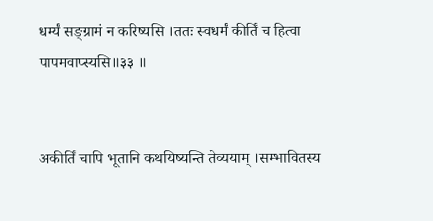धर्म्यं सङ्ग्रामं न करिष्यसि ।ततः स्वधर्मं कीर्तिं च हित्वा पापमवाप्स्यसि॥३३ ॥


अकीर्तिं चापि भूतानि कथयिष्यन्ति तेव्ययाम् ।सम्भावितस्य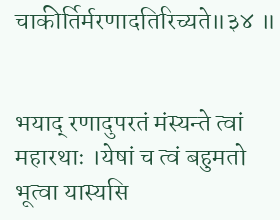चाकीर्तिर्मरणादतिरिच्यते॥३४ ॥


भयाद् रणादुपरतं मंस्यन्ते त्वां महारथाः ।येषां च त्वं बहुमतो भूत्वा यास्यसि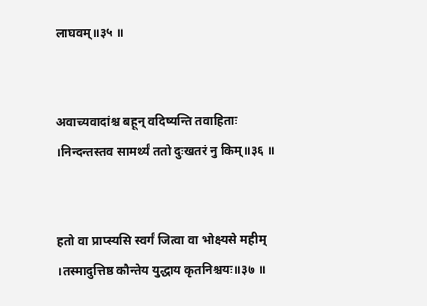लाघवम्॥३५ ॥


अवाच्यवादांश्च बहून् वदिष्यन्ति तवाहिताः ।निन्दन्तस्तव सामर्थ्यं ततो दुःखतरं नु किम्॥३६ ॥


हतो वा प्राप्स्यसि स्वर्गं जित्वा वा भोक्ष्यसे महीम् ।तस्मादुत्तिष्ठ कौन्तेय युद्धाय कृतनिश्चयः॥३७ ॥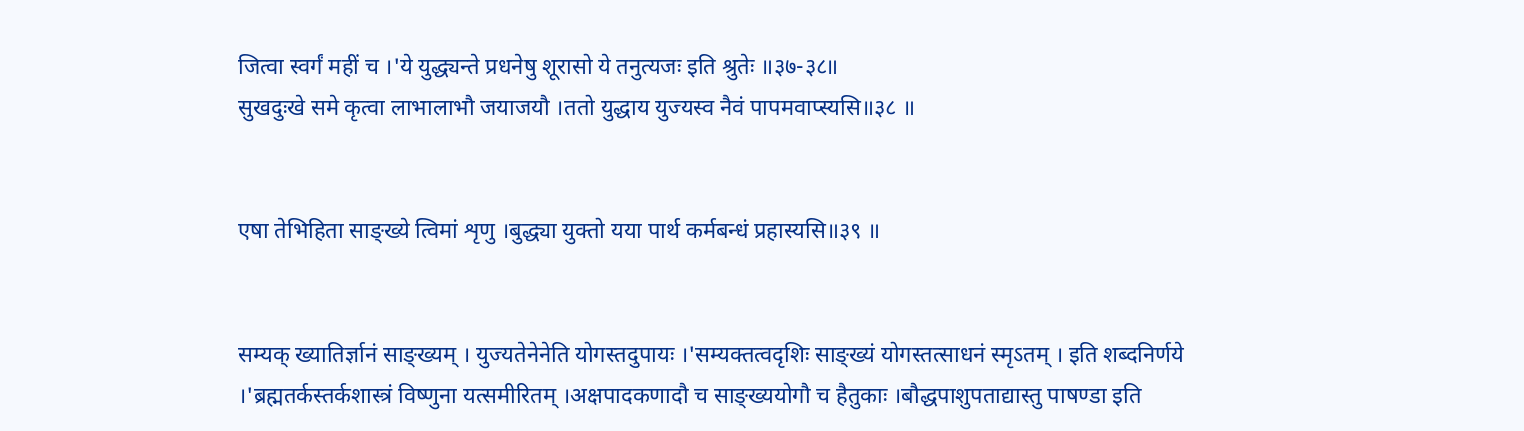जित्वा स्वर्गं महीं च ।'ये युद्ध्यन्ते प्रधनेषु शूरासो ये तनुत्यजः इति श्रुतेः ॥३७-३८॥
सुखदुःखे समे कृत्वा लाभालाभौ जयाजयौ ।ततो युद्धाय युज्यस्व नैवं पापमवाप्स्यसि॥३८ ॥


एषा तेभिहिता साङ्ख्ये त्विमां शृणु ।बुद्ध्या युक्तो यया पार्थ कर्मबन्धं प्रहास्यसि॥३९ ॥


सम्यक् ख्यातिर्ज्ञानं साङ्ख्यम् । युज्यतेनेनेति योगस्तदुपायः ।'सम्यक्तत्वदृशिः साङ्ख्यं योगस्तत्साधनं स्मृऽतम् । इति शब्दनिर्णये ।'ब्रह्मतर्कस्तर्कशास्त्रं विष्णुना यत्समीरितम् ।अक्षपादकणादौ च साङ्ख्ययोगौ च हैतुकाः ।बौद्धपाशुपताद्यास्तु पाषण्डा इति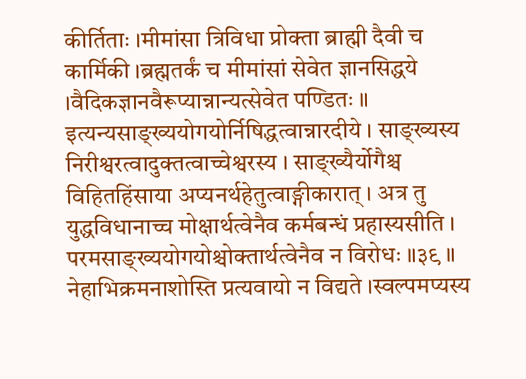कीर्तिताः ।मीमांसा त्रिविधा प्रोक्ता ब्राह्मी दैवी च कार्मिकी ।ब्रह्मतर्कं च मीमांसां सेवेत ज्ञानसिद्धये ।वैदिकज्ञानवैरूप्यान्नान्यत्सेवेत पण्डितः ॥ इत्यन्यसाङ्ख्ययोगयोर्निषिद्धत्वान्नारदीये । साङ्ख्यस्य निरीश्वरत्वादुक्तत्वाच्चेश्वरस्य । साङ्ख्यैर्योगैश्च विहितहिंसाया अप्यनर्थहेतुत्वाङ्गीकारात् । अत्र तु युद्धविधानाच्च मोक्षार्थत्वेनैव कर्मबन्धं प्रहास्यसीति । परमसाङ्ख्ययोगयोश्चोक्तार्थत्वेनैव न विरोधः ॥३९ ॥
नेहाभिक्रमनाशोस्ति प्रत्यवायो न विद्यते ।स्वल्पमप्यस्य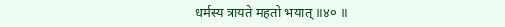धर्मस्य त्रायते महतो भयात् ॥४० ॥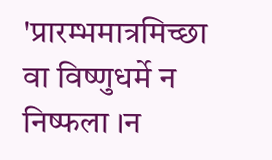'प्रारम्भमात्रमिच्छा वा विष्णुधर्मे न निष्फला ।न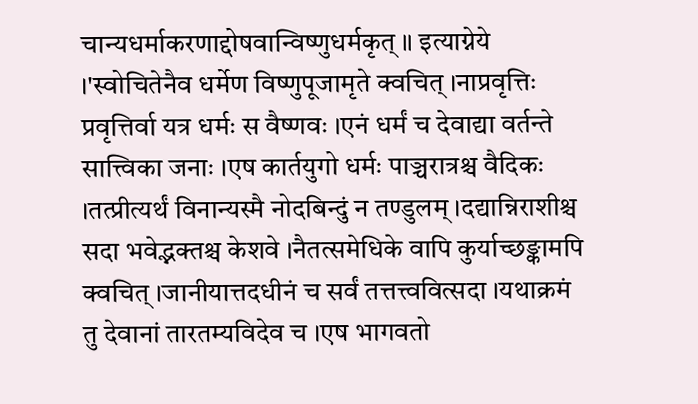चान्यधर्माकरणाद्दोषवान्विष्णुधर्मकृत् ॥ इत्याग्नेये ।'स्वोचितेनैव धर्मेण विष्णुपूजामृते क्वचित् ।नाप्रवृत्तिः प्रवृत्तिर्वा यत्र धर्मः स वैष्णवः ।एनं धर्मं च देवाद्या वर्तन्ते सात्त्विका जनाः ।एष कार्तयुगो धर्मः पाञ्चरात्रश्च वैदिकः ।तत्प्रीत्यर्थं विनान्यस्मै नोदबिन्दुं न तण्डुलम् ।दद्यान्निराशीश्च सदा भवेद्भक्तश्च केशवे ।नैतत्समेधिके वापि कुर्याच्छङ्कामपि क्वचित् ।जानीयात्तदधीनं च सर्वं तत्तत्त्ववित्सदा ।यथाक्रमं तु देवानां तारतम्यविदेव च ।एष भागवतो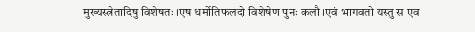मुख्यस्त्रेतादिषु विशेषतः ।एष धर्मोतिफलदो विशेषेण पुनः कलौ ।एवं भागवतो यस्तु स एव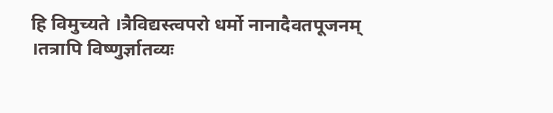हि विमुच्यते ।त्रैविद्यस्त्वपरो धर्मो नानादैवतपूजनम् ।तत्रापि विष्णुर्ज्ञातव्यः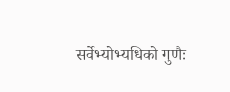सर्वेभ्योभ्यधिको गुणैः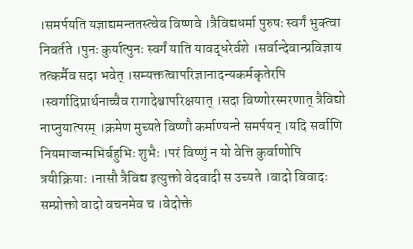।समर्पयति यज्ञाद्यमन्ततस्त्वेव विष्णवे ।त्रैविद्यधर्मा पुरुषः स्वर्गं भुक्त्वा निवर्तते ।पुनः कुर्यात्पुनः स्वर्गं याति यावद्धरेर्वशे ।सर्वान्देवान्प्रविज्ञाय तत्कर्मैव सदा भवेत् ।सम्यक्तत्वापरिज्ञानादन्यकर्मकृतेरपि ।स्वर्गादिप्रार्थनाच्चैव रागादेश्चापरिक्षयात् ।सदा विष्णोरस्मरणात् त्रैविद्यो नाप्नुयात्परम् ।क्रमेण मुच्यते विष्णौ कर्माण्यन्ते समर्पयन् ।यदि सर्वाणि नियमाज्जन्मभिर्बहुभिः शुभैः ।परं विष्णुं न यो वेत्ति कुर्वाणोपि त्रयीक्रियाः ।नासौ त्रैविद्य इत्युक्तो वेदवादी स उच्यते ।वादो विवादः सम्प्रोक्तो वादो वचनमेव च ।वेदोक्ते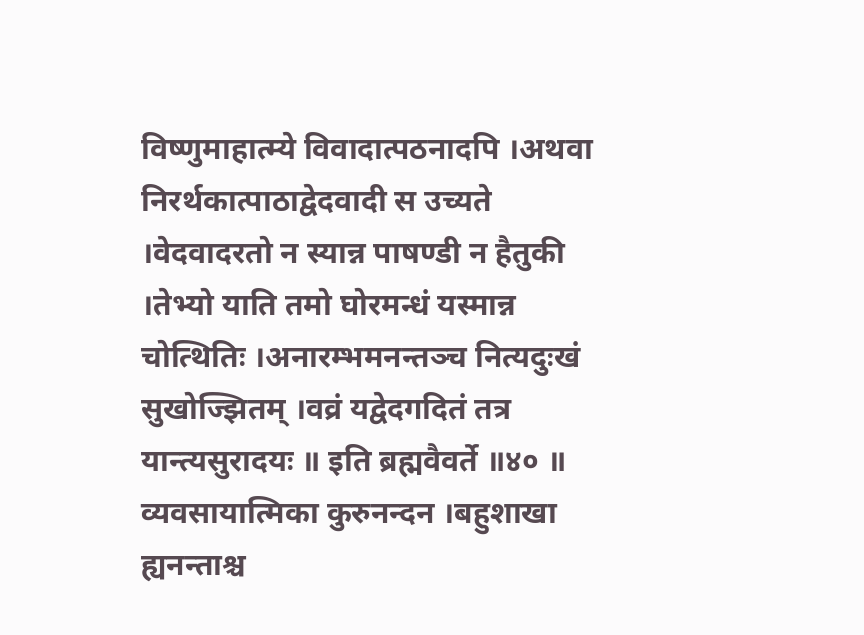विष्णुमाहात्म्ये विवादात्पठनादपि ।अथवा निरर्थकात्पाठाद्वेदवादी स उच्यते ।वेदवादरतो न स्यान्न पाषण्डी न हैतुकी ।तेभ्यो याति तमो घोरमन्धं यस्मान्न चोत्थितिः ।अनारम्भमनन्तञ्च नित्यदुःखं सुखोज्झितम् ।वव्रं यद्वेदगदितं तत्र यान्त्यसुरादयः ॥ इति ब्रह्मवैवर्ते ॥४० ॥
व्यवसायात्मिका कुरुनन्दन ।बहुशाखा ह्यनन्ताश्च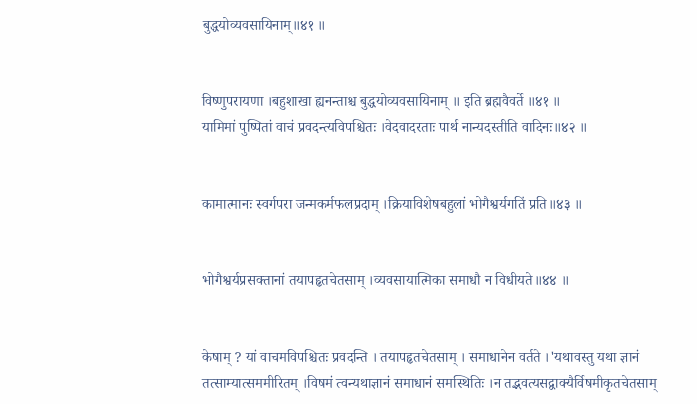बुद्धयोव्यवसायिनाम्॥४१ ॥


विष्णुपरायणा ।बहुशाखा ह्यनन्ताश्च बुद्धयोव्यवसायिनाम् ॥ इति ब्रह्मवैवर्ते ॥४१ ॥
यामिमां पुष्पितां वाचं प्रवदन्त्यविपश्चितः ।वेदवादरताः पार्थ नान्यदस्तीति वादिनः॥४२ ॥


कामात्मानः स्वर्गपरा जन्मकर्मफलप्रदाम् ।क्रियाविशेषबहुलां भोगैश्वर्यगतिं प्रति॥४३ ॥


भोगैश्वर्यप्रसक्तानां तयापहृतचेतसाम् ।व्यवसायात्मिका समाधौ न विधीयते॥४४ ॥


केषाम् ? यां वाचमविपश्चितः प्रवदन्ति । तयापहृतचेतसाम् । समाधानेन वर्तते ।'यथावस्तु यथा ज्ञानं तत्साम्यात्सममीरितम् ।विषमं त्वन्यथाज्ञानं समाधानं समस्थितिः ।न तद्भवत्यसद्वाक्यैर्विषमीकृतचेतसाम्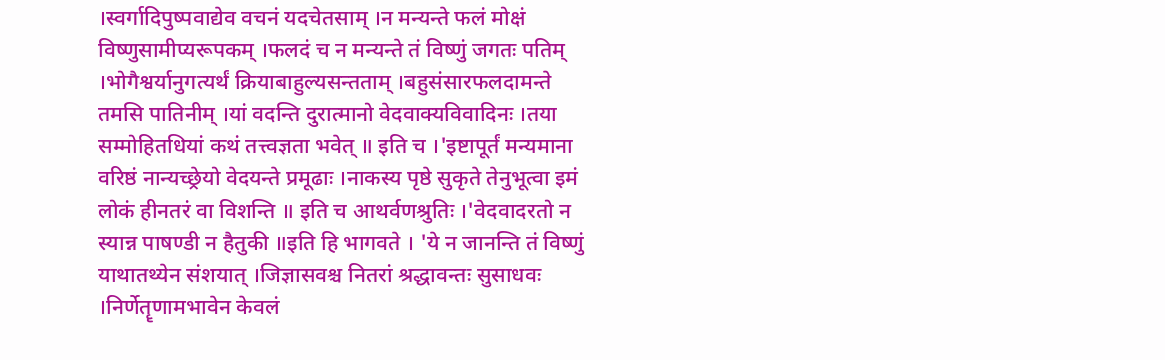।स्वर्गादिपुष्पवाद्येव वचनं यदचेतसाम् ।न मन्यन्ते फलं मोक्षं विष्णुसामीप्यरूपकम् ।फलदं च न मन्यन्ते तं विष्णुं जगतः पतिम् ।भोगैश्वर्यानुगत्यर्थं क्रियाबाहुल्यसन्तताम् ।बहुसंसारफलदामन्ते तमसि पातिनीम् ।यां वदन्ति दुरात्मानो वेदवाक्यविवादिनः ।तया सम्मोहितधियां कथं तत्त्वज्ञता भवेत् ॥ इति च ।'इष्टापूर्तं मन्यमाना वरिष्ठं नान्यच्छ्रेयो वेदयन्ते प्रमूढाः ।नाकस्य पृष्ठे सुकृते तेनुभूत्वा इमं लोकं हीनतरं वा विशन्ति ॥ इति च आथर्वणश्रुतिः ।'वेदवादरतो न स्यान्न पाषण्डी न हैतुकी ॥इति हि भागवते । 'ये न जानन्ति तं विष्णुं याथातथ्येन संशयात् ।जिज्ञासवश्च नितरां श्रद्धावन्तः सुसाधवः ।निर्णेतॄणामभावेन केवलं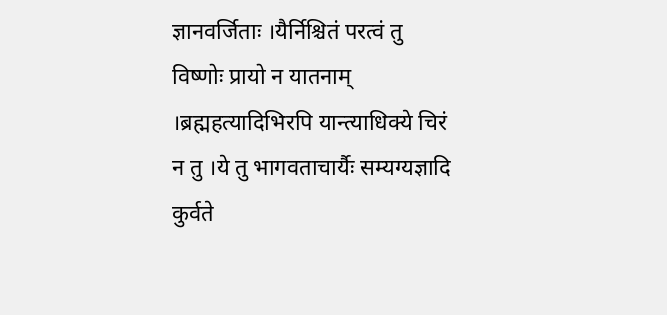ज्ञानवर्जिताः ।यैर्निश्चितं परत्वं तु विष्णोः प्रायो न यातनाम् ।ब्रह्महत्यादिभिरपि यान्त्याधिक्ये चिरं न तु ।ये तु भागवताचार्यैः सम्यग्यज्ञादि कुर्वते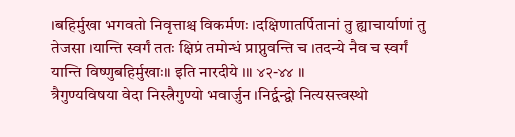।बहिर्मुखा भगवतो निवृत्ताश्च विकर्मणः ।दक्षिणातर्पितानां तु ह्याचार्याणां तु तेजसा ।यान्ति स्वर्गं ततः क्षिप्रं तमोन्धं प्राप्नुवन्ति च ।तदन्ये नैव च स्वर्गं यान्ति विष्णुबहिर्मुखाः॥ इति नारदीये ।॥ ४२-४४ ॥
त्रैगुण्यविषया वेदा निस्त्रैगुण्यो भवार्जुन ।निर्द्वन्द्वो नित्यसत्त्वस्थो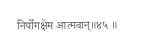निर्योगक्षेम आत्मवान्॥४५ ॥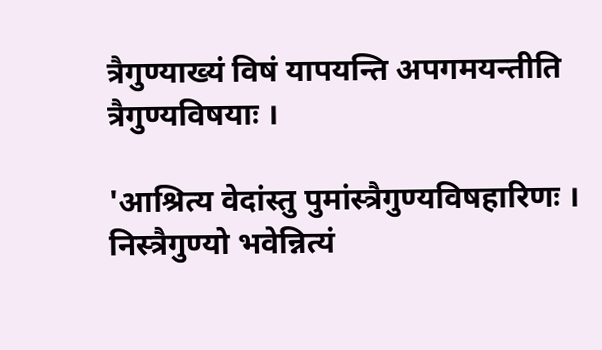त्रैगुण्याख्यं विषं यापयन्ति अपगमयन्तीति त्रैगुण्यविषयाः ।

'आश्रित्य वेदांस्तु पुमांस्त्रैगुण्यविषहारिणः । निस्त्रैगुण्यो भवेन्नित्यं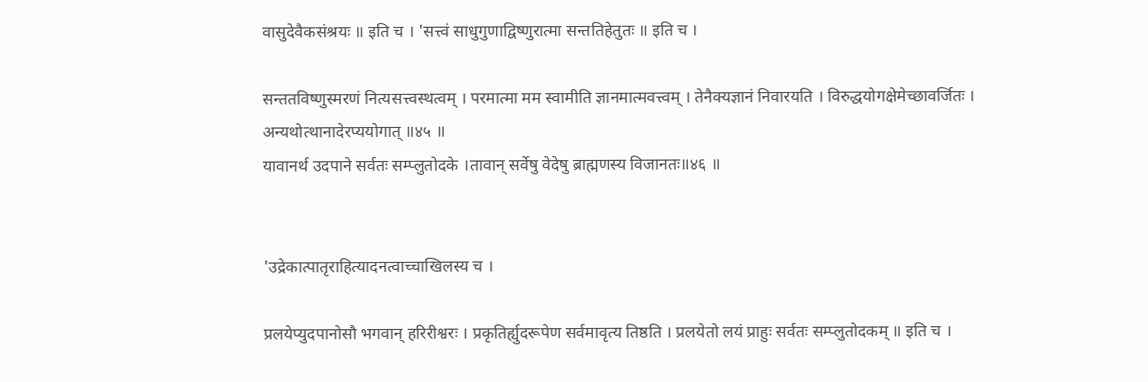वासुदेवैकसंश्रयः ॥ इति च । 'सत्त्वं साधुगुणाद्विष्णुरात्मा सन्ततिहेतुतः ॥ इति च ।

सन्ततविष्णुस्मरणं नित्यसत्त्वस्थत्वम् । परमात्मा मम स्वामीति ज्ञानमात्मवत्त्वम् । तेनैक्यज्ञानं निवारयति । विरुद्धयोगक्षेमेच्छावर्जितः । अन्यथोत्थानादेरप्ययोगात् ॥४५ ॥
यावानर्थ उदपाने सर्वतः सम्प्लुतोदके ।तावान् सर्वेषु वेदेषु ब्राह्मणस्य विजानतः॥४६ ॥


'उद्रेकात्पातृराहित्यादनत्वाच्चाखिलस्य च ।

प्रलयेप्युदपानोसौ भगवान् हरिरीश्वरः । प्रकृतिर्ह्युदरूपेण सर्वमावृत्य तिष्ठति । प्रलयेतो लयं प्राहुः सर्वतः सम्प्लुतोदकम् ॥ इति च ।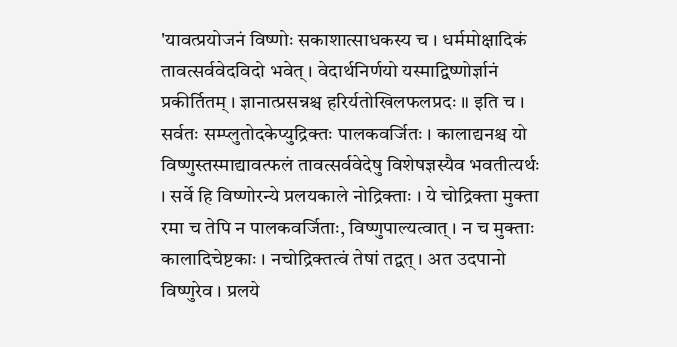'यावत्प्रयोजनं विष्णोः सकाशात्साधकस्य च । धर्ममोक्षादिकं तावत्सर्ववेदविदो भवेत् । वेदार्थनिर्णयो यस्माद्विष्णोर्ज्ञानं प्रकीर्तितम् । ज्ञानात्प्रसन्नश्च हरिर्यतोखिलफलप्रदः ॥ इति च । सर्वतः सम्प्लुतोदकेप्युद्रिक्तः पालकवर्जितः । कालाद्यनश्च यो विष्णुस्तस्माद्यावत्फलं तावत्सर्ववेदेषु विशेषज्ञस्यैव भवतीत्यर्थः । सर्वे हि विष्णोरन्ये प्रलयकाले नोद्रिक्ताः । ये चोद्रिक्ता मुक्ता रमा च तेपि न पालकवर्जिताः, विष्णुपाल्यत्वात् । न च मुक्ताः कालादिचेष्टकाः । नचोद्रिक्तत्वं तेषां तद्वत् । अत उदपानो विष्णुरेव । प्रलये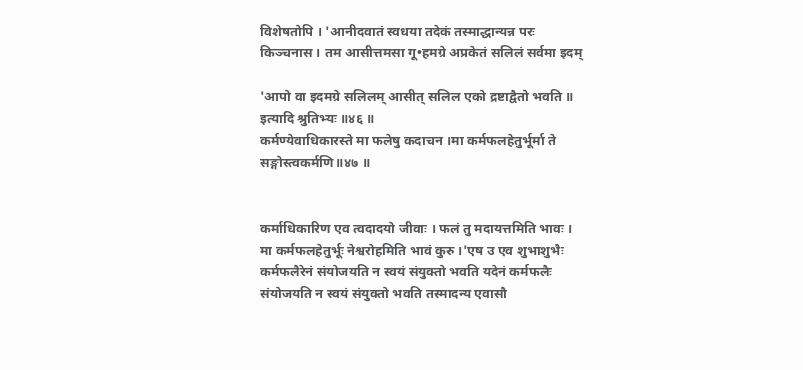विशेषतोपि । 'आनीदवातं स्वधया तदेकं तस्माद्धान्यन्न परः किञ्चनास । तम आसीत्तमसा गू•हमग्रे अप्रकेतं सलिलं सर्वमा इदम्

'आपो वा इदमग्रे सलिलम् आसीत् सलिल एको द्रष्टाद्वैतो भवति ॥ इत्यादि श्रुतिभ्यः ॥४६ ॥
कर्मण्येवाधिकारस्ते मा फलेषु कदाचन ।मा कर्मफलहेतुर्भूर्मा ते सङ्गोस्त्वकर्मणि॥४७ ॥


कर्माधिकारिण एव त्वदादयो जीवाः । फलं तु मदायत्तमिति भावः । मा कर्मफलहेतुर्भूः नेश्वरोहमिति भावं कुरु ।'एष उ एव शुभाशुभैः कर्मफलैरेनं संयोजयति न स्वयं संयुक्तो भवति यदेनं कर्मफलैः संयोजयति न स्वयं संयुक्तो भवति तस्मादन्य एवासौ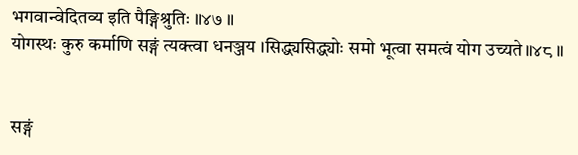भगवान्वेदितव्य इति पैङ्गिश्रुतिः ॥४७ ॥
योगस्थः कुरु कर्माणि सङ्गं त्यक्त्वा धनञ्जय ।सिद्ध्यसिद्ध्योः समो भूत्वा समत्वं योग उच्यते॥४८ ॥


सङ्गं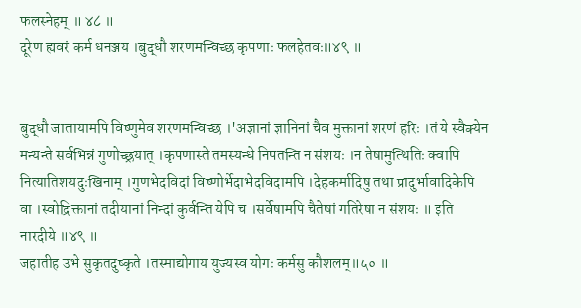फलस्नेहम् ॥ ४८ ॥
दूरेण ह्यवरं कर्म धनञ्जय ।बुद्धौ शरणमन्विच्छ कृपणाः फलहेतवः॥४९ ॥


बुद्धौ जातायामपि विष्णुमेव शरणमन्विच्छ ।'अज्ञानां ज्ञानिनां चैव मुक्तानां शरणं हरिः ।तं ये स्वैक्येन मन्यन्ते सर्वभिन्नं गुणोच्छ्रयात् ।कृपणास्ते तमस्यन्धे निपतन्ति न संशयः ।न तेषामुत्थितिः क्वापि नित्यातिशयदुःखिनाम् ।गुणभेदविदां विष्णोर्भेदाभेदविदामपि ।देहकर्मादिषु तथा प्रादुर्भावादिकेपि वा ।स्वोद्रिक्तानां तदीयानां निन्दां कुर्वन्ति येपि च ।सर्वेषामपि चैतेषां गतिरेषा न संशयः ॥ इति नारदीये ॥४९ ॥
जहातीह उभे सुकृतदुष्कृते ।तस्माद्योगाय युज्यस्व योगः कर्मसु कौशलम्॥५० ॥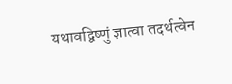यथावद्विष्णुं ज्ञात्वा तदर्थत्वेन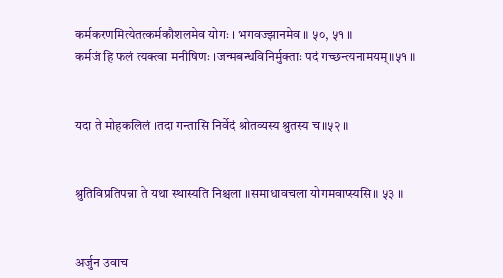कर्मकरणमित्येतत्कर्मकौशलमेव योगः । भगवज्झानमेव ॥ ५०, ५१ ॥
कर्मजं हि फलं त्यक्त्वा मनीषिणः ।जन्मबन्धविनिर्मुक्ताः पदं गच्छन्त्यनामयम्॥५१ ॥


यदा ते मोहकलिलं ।तदा गन्तासि निर्वेदं श्रोतव्यस्य श्रुतस्य च॥५२ ॥


श्रुतिविप्रतिपन्ना ते यथा स्थास्यति निश्चला ॥समाधावचला योगमवाप्स्यसि॥ ५३ ॥


अर्जुन उवाच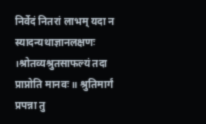निर्वेदं नितरां लाभम् यदा न स्यादन्यथाज्ञानलक्षणः ।श्रोतव्यश्रुतसाफल्यं तदा प्राप्नोति मानवः ॥ श्रुतिमार्गं प्रपन्ना तु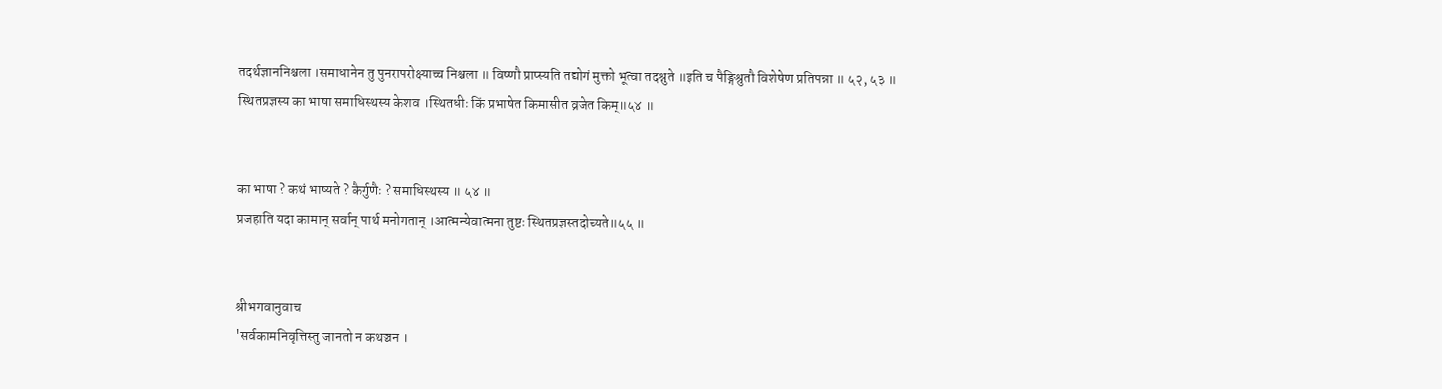तदर्थज्ञाननिश्चला ।समाधानेन तु पुनरापरोक्ष्याच्च निश्चला ॥ विष्णौ प्राप्स्यति तद्योगं मुक्तो भूत्वा तदश्नुते ॥इति च पैङ्गिश्रुतौ विशेषेण प्रतिपन्ना ॥ ५२, ५३ ॥
स्थितप्रज्ञस्य का भाषा समाधिस्थस्य केशव ।स्थितधीः किं प्रभाषेत किमासीत व्रजेत किम्॥५४ ॥


का भाषा ? कथं भाष्यते ? कैर्गुणैः ? समाधिस्थस्य ॥ ५४ ॥
प्रजहाति यदा कामान् सर्वान् पार्थ मनोगतान् ।आत्मन्येवात्मना तुष्टः स्थितप्रज्ञस्तदोच्यते॥५५ ॥


श्रीभगवानुवाच
'सर्वकामनिवृत्तिस्तु जानतो न कथञ्चन ।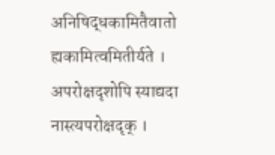अनिषिद्धकामितैवातो ह्यकामित्वमितीर्यते । अपरोक्षदृशोपि स्याद्यदा नास्त्यपरोक्षदृक् ।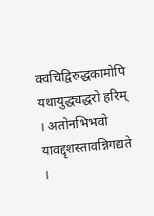क्वचिद्विरुद्धकामोपि यथायुद्ध्यद्धरो हरिम् । अतोनभिभवो यावद्दृशस्तावन्निगद्यते ।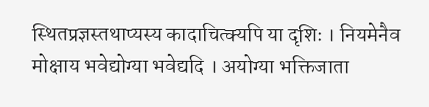स्थितप्रज्ञस्तथाप्यस्य कादाचित्क्यपि या दृशिः । नियमेनैव मोक्षाय भवेद्योग्या भवेद्यदि । अयोग्या भक्तिजाता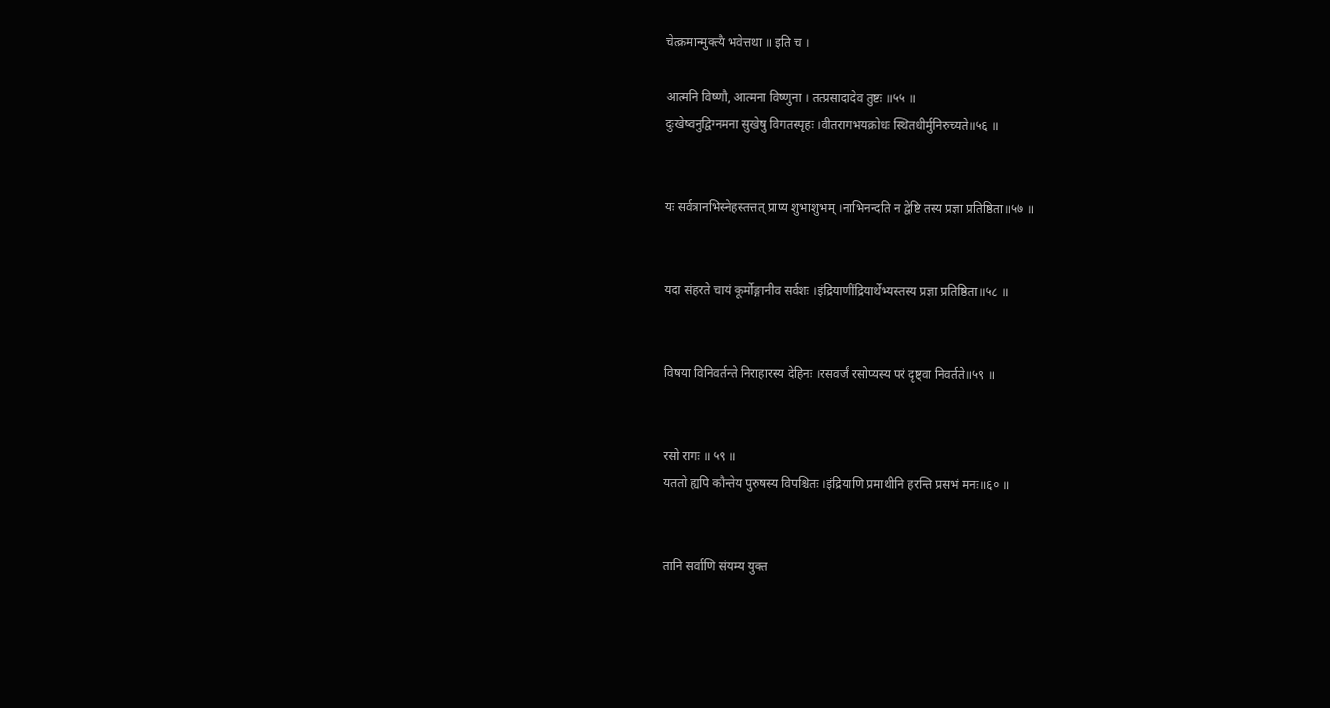चेत्क्रमान्मुक्त्यै भवेत्तथा ॥ इति च ।

आत्मनि विष्णौ, आत्मना विष्णुना । तत्प्रसादादेव तुष्टः ॥५५ ॥
दुःखेष्वनुद्विग्नमना सुखेषु विगतस्पृहः ।वीतरागभयक्रोधः स्थितधीर्मुनिरुच्यते॥५६ ॥


यः सर्वत्रानभिस्नेहस्तत्तत् प्राप्य शुभाशुभम् ।नाभिनन्दति न द्वेष्टि तस्य प्रज्ञा प्रतिष्ठिता॥५७ ॥


यदा संहरते चायं कूर्मोङ्गानीव सर्वशः ।इंद्रियाणींद्रियार्थेभ्यस्तस्य प्रज्ञा प्रतिष्ठिता॥५८ ॥


विषया विनिवर्तन्ते निराहारस्य देहिनः ।रसवर्जं रसोप्यस्य परं दृष्ट्वा निवर्तते॥५९ ॥


रसो रागः ॥ ५९ ॥
यततो ह्यपि कौन्तेय पुरुषस्य विपश्चितः ।इंद्रियाणि प्रमाथीनि हरन्ति प्रसभं मनः॥६० ॥


तानि सर्वाणि संयम्य युक्त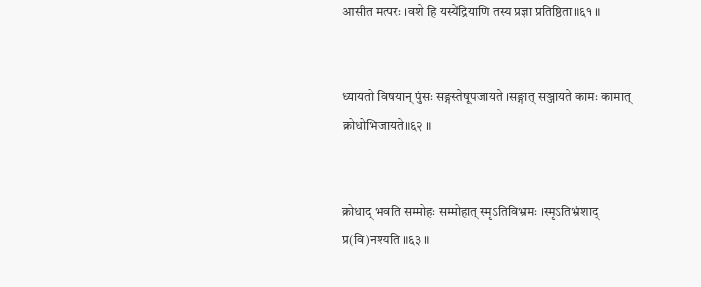आसीत मत्परः ।वशे हि यस्येंद्रियाणि तस्य प्रज्ञा प्रतिष्ठिता॥६१ ॥


ध्यायतो विषयान् पुंसः सङ्गस्तेषूपजायते ।सङ्गात् सञ्जायते कामः कामात् क्रोधोभिजायते॥६२ ॥


क्रोधाद् भवति सम्मोहः सम्मोहात् स्मृऽतिविभ्रमः ।स्मृऽतिभ्रंशाद् प्र(वि)नश्यति ॥६३ ॥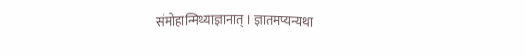संमोहान्मिथ्याज्ञानात् । ज्ञातमप्यन्यथा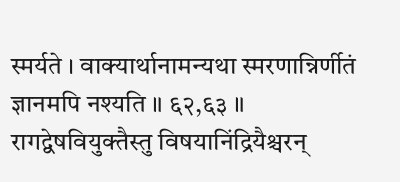स्मर्यते । वाक्यार्थानामन्यथा स्मरणान्निर्णीतं ज्ञानमपि नश्यति ॥ ६२,६३ ॥
रागद्वेषवियुक्तैस्तु विषयानिंद्रियैश्चरन्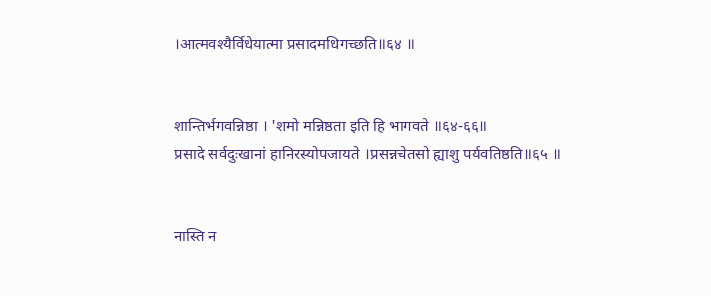।आत्मवश्यैर्विधेयात्मा प्रसादमधिगच्छति॥६४ ॥


शान्तिर्भगवन्निष्ठा । 'शमो मन्निष्ठता इति हि भागवते ॥६४-६६॥
प्रसादे सर्वदुःखानां हानिरस्योपजायते ।प्रसन्नचेतसो ह्याशु पर्यवतिष्ठति॥६५ ॥


नास्ति न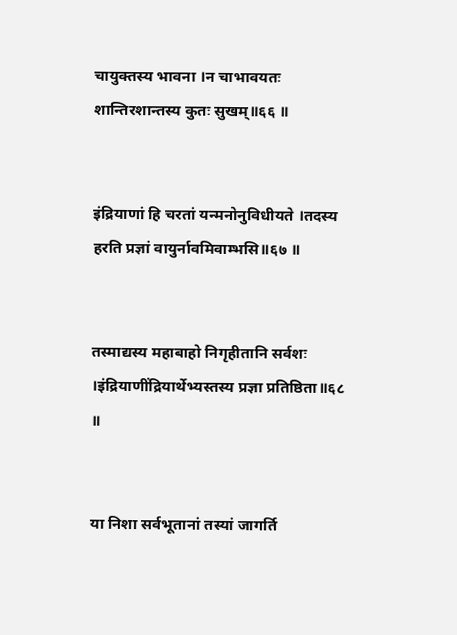चायुक्तस्य भावना ।न चाभावयतः शान्तिरशान्तस्य कुतः सुखम्॥६६ ॥


इंद्रियाणां हि चरतां यन्मनोनुविधीयते ।तदस्य हरति प्रज्ञां वायुर्नावमिवाम्भसि॥६७ ॥


तस्माद्यस्य महाबाहो निगृहीतानि सर्वशः ।इंद्रियाणींद्रियार्थेभ्यस्तस्य प्रज्ञा प्रतिष्ठिता॥६८ ॥


या निशा सर्वभूतानां तस्यां जागर्ति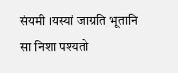संयमी ।यस्यां जाग्रति भूतानि सा निशा पश्यतो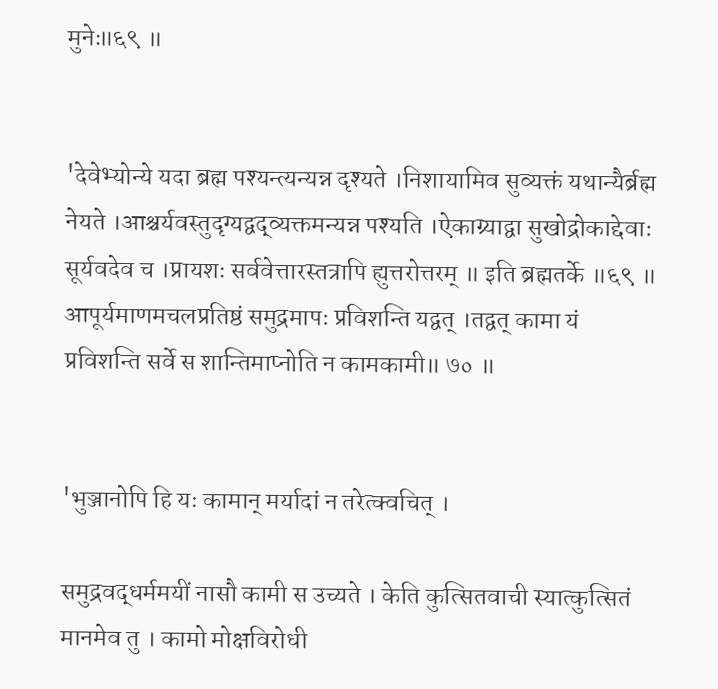मुनेः॥६९ ॥


'देवेभ्योन्ये यदा ब्रह्म पश्यन्त्यन्यन्न दृश्यते ।निशायामिव सुव्यक्तं यथान्यैर्ब्रह्म नेयते ।आश्चर्यवस्तुदृग्यद्वद्व्यक्तमन्यन्न पश्यति ।ऐकाग्र्याद्वा सुखोद्रोकाद्देवाः सूर्यवदेव च ।प्रायशः सर्ववेत्तारस्तत्रापि ह्युत्तरोत्तरम् ॥ इति ब्रह्मतर्के ॥६९ ॥
आपूर्यमाणमचलप्रतिष्ठं समुद्रमापः प्रविशन्ति यद्वत् ।तद्वत् कामा यं प्रविशन्ति सर्वे स शान्तिमाप्नोति न कामकामी॥ ७० ॥


'भुञ्जानोपि हि यः कामान् मर्यादां न तरेत्क्वचित् ।

समुद्रवद्धर्ममयीं नासौ कामी स उच्यते । केति कुत्सितवाची स्यात्कुत्सितं मानमेव तु । कामो मोक्षविरोधी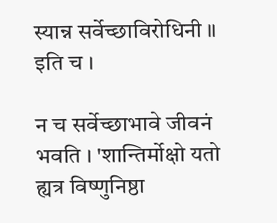स्यान्न सर्वेच्छाविरोधिनी ॥ इति च ।

न च सर्वेच्छाभावे जीवनं भवति । 'शान्तिर्मोक्षो यतो ह्यत्र विष्णुनिष्ठा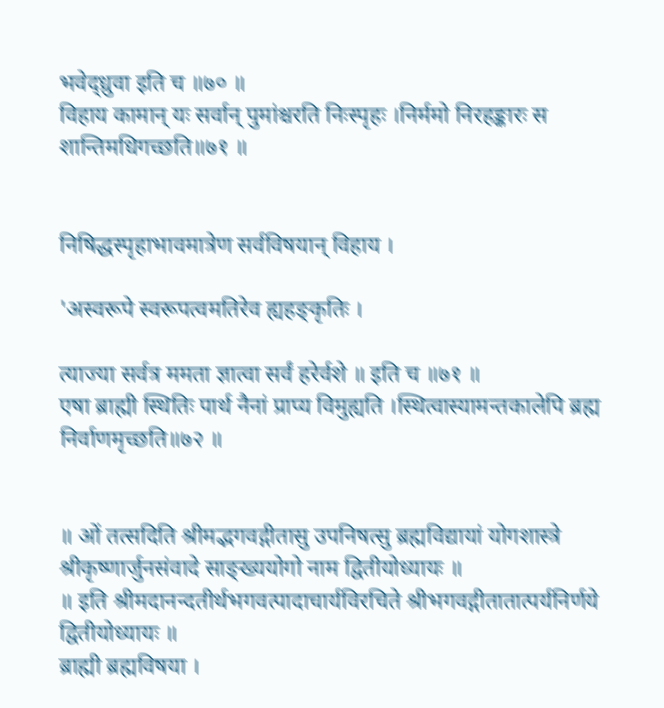भवेद्ध्रुवा इति च ॥७० ॥
विहाय कामान् यः सर्वान् पुमांश्चरति निःस्पृहः ।निर्ममो निरहङ्कारः स शान्तिमधिगच्छति॥७१ ॥


निषिद्धस्पृहाभावमात्रेण सर्वविषयान् विहाय ।

'अस्वरूपे स्वरूपत्वमतिरेव ह्यहङ्कृतिः ।

त्याज्या सर्वत्र ममता ज्ञात्वा सर्वं हरेर्वशे ॥ इति च ॥७१ ॥
एषा ब्राह्मी स्थितिः पार्थ नैनां प्राप्य विमुह्यति ।स्थित्वास्यामन्तकालेपि ब्रह्म निर्वाणमृच्छति॥७२ ॥


॥ ओं तत्सदिति श्रीमद्भगवद्गीतासु उपनिषत्सु ब्रह्मविद्यायां योगशास्त्रे श्रीकृष्णार्जुनसंवादे साङ्ख्ययोगो नाम द्वितीयोध्यायः ॥
॥ इति श्रीमदानन्दतीर्थभगवत्पादाचार्यविरचिते श्रीभगवद्गीतातात्पर्यनिर्णये द्वितीयोध्यायः ॥
ब्राह्मी ब्रह्मविषया ।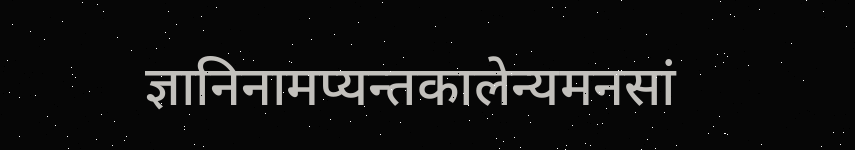ज्ञानिनामप्यन्तकालेन्यमनसां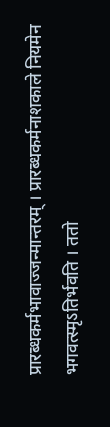प्रारब्धकर्मभावाज्जन्मान्तरम् । प्रारब्धकर्मनाशकाले नियमेन भगवत्स्मृऽतिर्भवति । ततो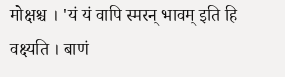मोक्षश्च । 'यं यं वापि स्मरन् भावम् इति हि वक्ष्यति । बाणं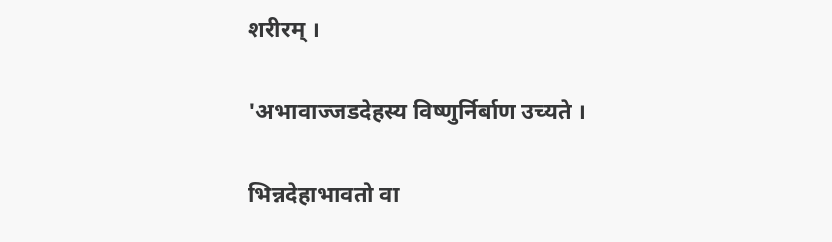शरीरम् ।

'अभावाज्जडदेहस्य विष्णुर्निर्बाण उच्यते ।

भिन्नदेहाभावतो वा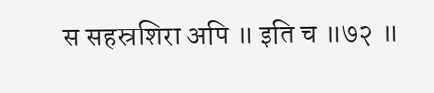स सहस्रशिरा अपि ॥ इति च ॥७२ ॥